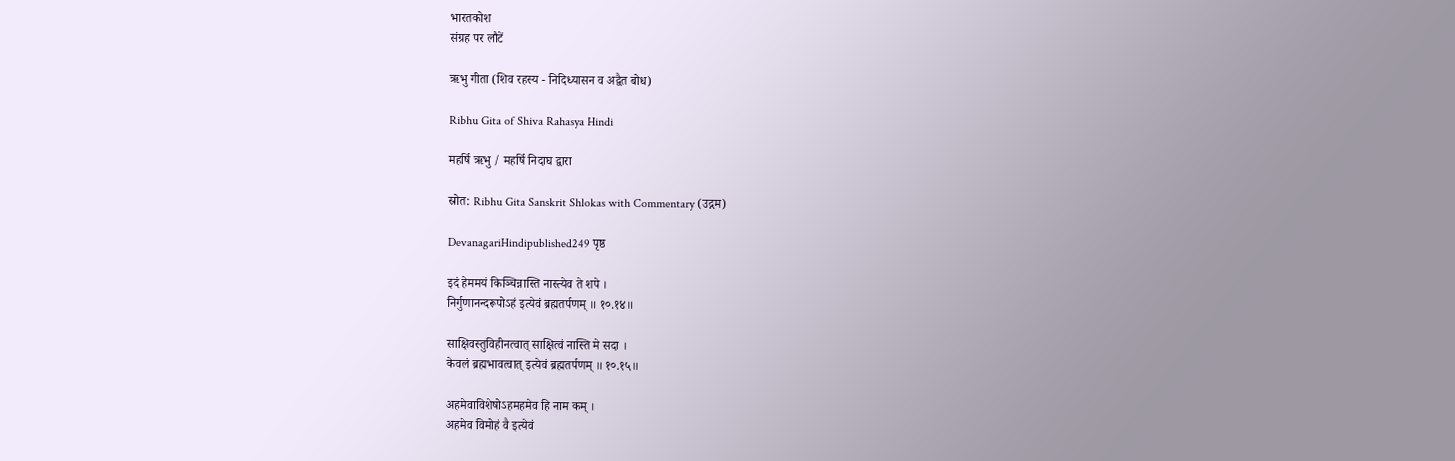भारतकोश
संग्रह पर लौटें

ऋभु गीता (शिव रहस्य - निदिध्यासन व अद्वैत बोध)

Ribhu Gita of Shiva Rahasya Hindi

महर्षि ऋभु / महर्षि निदाघ द्वारा

स्रोत: Ribhu Gita Sanskrit Shlokas with Commentary (उद्गम)

DevanagariHindipublished249 पृष्ठ

इदं हेममयं किञ्चिन्नास्ति नास्त्येव ते शपे ।
निर्गुणानन्दरूपोऽहं इत्येवं ब्रह्मतर्पणम् ॥ १०.१४॥

साक्षिवस्तुविहीनत्वात् साक्षित्वं नास्ति मे सदा ।
केवलं ब्रह्मभावत्वात् इत्येवं ब्रह्मतर्पणम् ॥ १०.१५॥

अहमेवाविशेषोऽहमहमेव हि नाम कम् ।
अहमेव विमोहं वै इत्येवं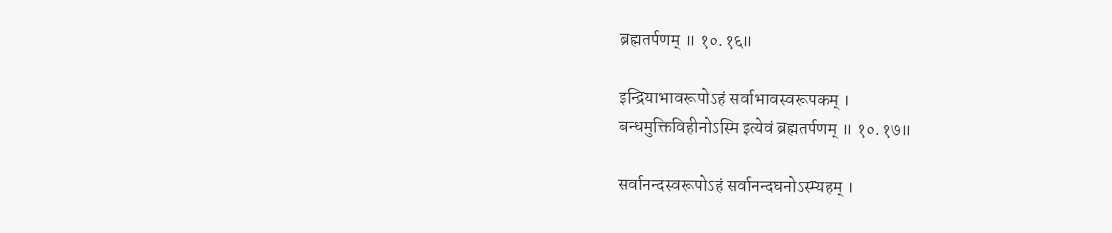ब्रह्मतर्पणम् ॥ १०.१६॥

इन्द्रियाभावरूपोऽहं सर्वाभावस्वरूपकम् ।
बन्धमुक्तिविहीनोऽस्मि इत्येवं ब्रह्मतर्पणम् ॥ १०.१७॥

सर्वानन्दस्वरूपोऽहं सर्वानन्दघनोऽस्म्यहम् ।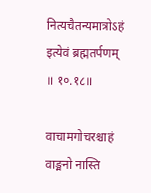नित्यचैतन्यमात्रोऽहं इत्येवं ब्रह्मतर्पणम् ॥ १०.१८॥

वाचामगोचरश्चाहं वाङ्मनो नास्ति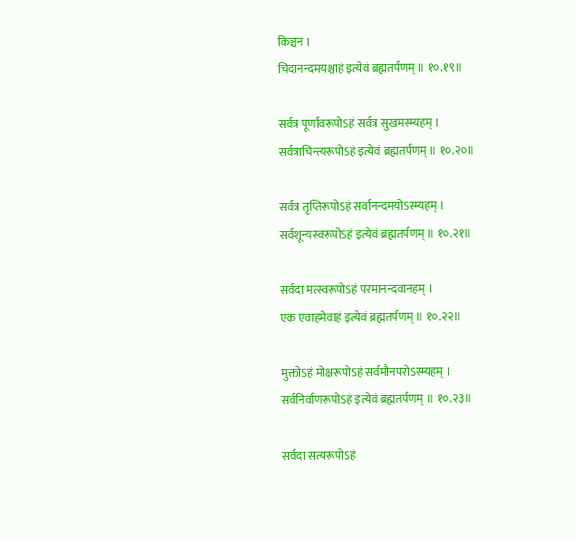किञ्चन ।
चिदानन्दमयश्चाहं इत्येवं ब्रह्मतर्पणम् ॥ १०.१९॥

सर्वत्र पूर्णावरूपोऽहं सर्वत्र सुखमस्म्यहम् ।
सर्वत्राचिन्त्यरूपोऽहं इत्येवं ब्रह्मतर्पणम् ॥ १०.२०॥

सर्वत्र तृप्तिरूपोऽहं सर्वानन्दमयोऽस्म्यहम् ।
सर्वशून्यस्वरूपोऽहं इत्येवं ब्रह्मतर्पणम् ॥ १०.२१॥

सर्वदा मत्स्वरूपोऽहं परमानन्दवानहम् ।
एक एवाहमेवाहं इत्येवं ब्रह्मतर्पणम् ॥ १०.२२॥

मुक्तोऽहं मोक्षरूपोऽहं सर्वमौनपरोऽस्म्यहम् ।
सर्वनिर्वाणरूपोऽहं इत्येवं ब्रह्मतर्पणम् ॥ १०.२३॥

सर्वदा सत्यरूपोऽहं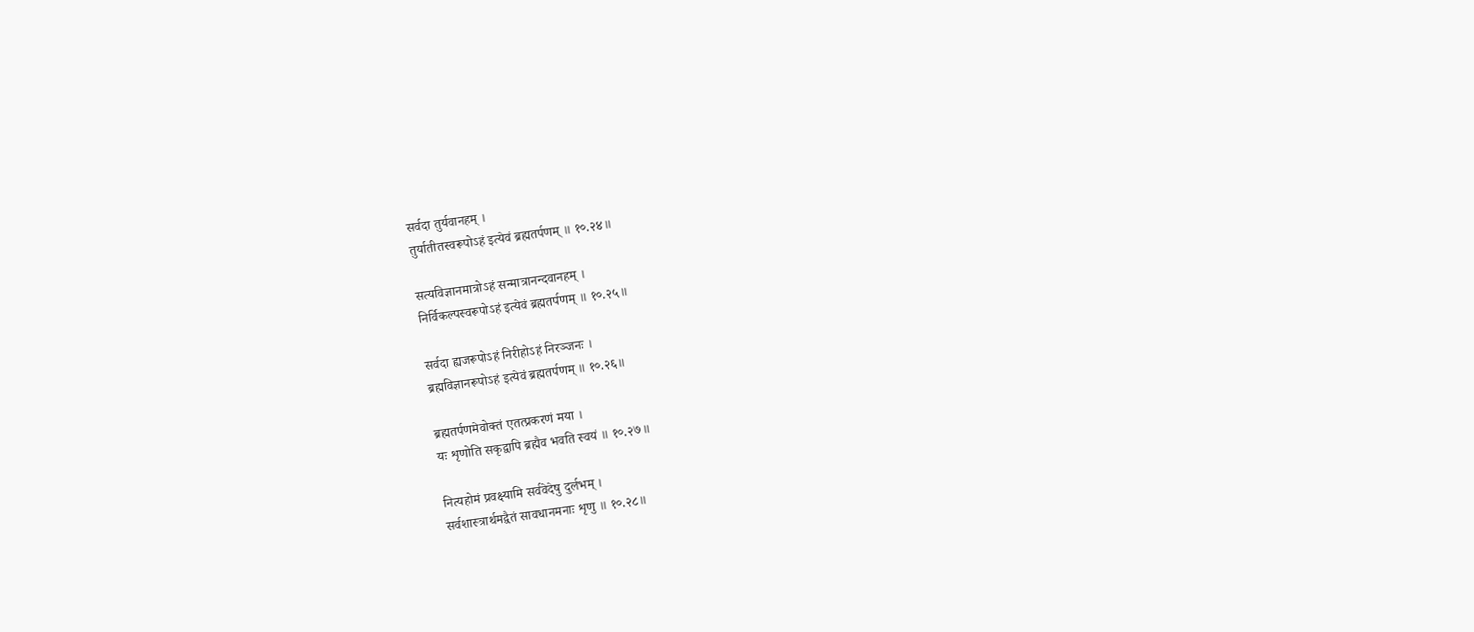सर्वदा तुर्यवानहम् ।
तुर्यातीतस्वरूपोऽहं इत्येवं ब्रह्मतर्पणम् ॥ १०.२४॥

सत्यविज्ञानमात्रोऽहं सन्मात्रानन्दवानहम् ।
निर्विकल्पस्वरूपोऽहं इत्येवं ब्रह्मतर्पणम् ॥ १०.२५॥

सर्वदा ह्यजरूपोऽहं निरीहोऽहं निरञ्जनः ।
ब्रह्मविज्ञानरूपोऽहं इत्येवं ब्रह्मतर्पणम् ॥ १०.२६॥

ब्रह्मतर्पणमेवोक्तं एतत्प्रकरणं मया ।
यः शृणोति सकृद्वापि ब्रह्मैव भवति स्वयं ॥ १०.२७॥

नित्यहोमं प्रवक्ष्यामि सर्ववेदेषु दुर्लभम् ।
सर्वशास्त्रार्थमद्वैतं सावधानमनाः शृणु ॥ १०.२८॥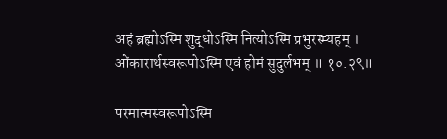अहं ब्रह्मोऽस्मि शुद्धोऽस्मि नित्योऽस्मि प्रभुरस्म्यहम् ।
ओंकारार्थस्वरूपोऽस्मि एवं होमं सुदुर्लभम् ॥ १०.२९॥

परमात्मस्वरूपोऽस्मि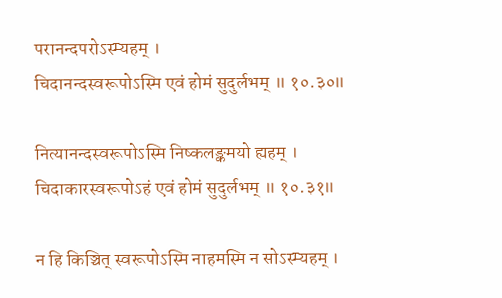परानन्दपरोऽस्म्यहम् ।
चिदानन्दस्वरूपोऽस्मि एवं होमं सुदुर्लभम् ॥ १०.३०॥

नित्यानन्दस्वरूपोऽस्मि निष्कलङ्कमयो ह्यहम् ।
चिदाकारस्वरूपोऽहं एवं होमं सुदुर्लभम् ॥ १०.३१॥

न हि किञ्चित् स्वरूपोऽस्मि नाहमस्मि न सोऽस्म्यहम् ।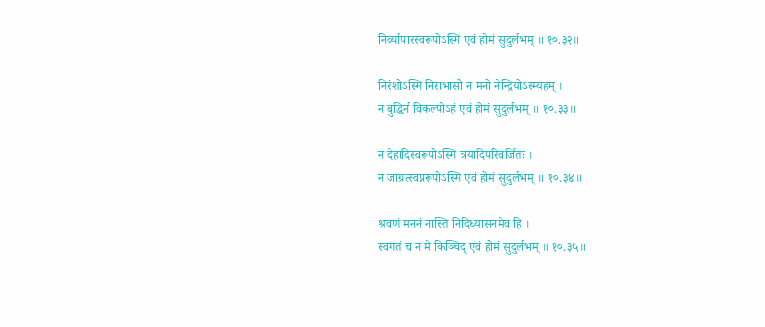निर्व्यापारस्वरूपोऽस्मि एवं होमं सुदुर्लभम् ॥ १०.३२॥

निरंशोऽस्मि निराभासो न मनो नेन्द्रियोऽस्म्यहम् ।
न बुद्धिर्न विकल्पोऽहं एवं होमं सुदुर्लभम् ॥ १०.३३॥

न देहादिस्वरूपोऽस्मि त्रयादिपरिवर्जितः ।
न जाग्रत्स्वप्नरूपोऽस्मि एवं होमं सुदुर्लभम् ॥ १०.३४॥

श्रवणं मननं नास्ति निदिध्यासनमेव हि ।
स्वगतं च न मे किञ्चिद् एवं होमं सुदुर्लभम् ॥ १०.३५॥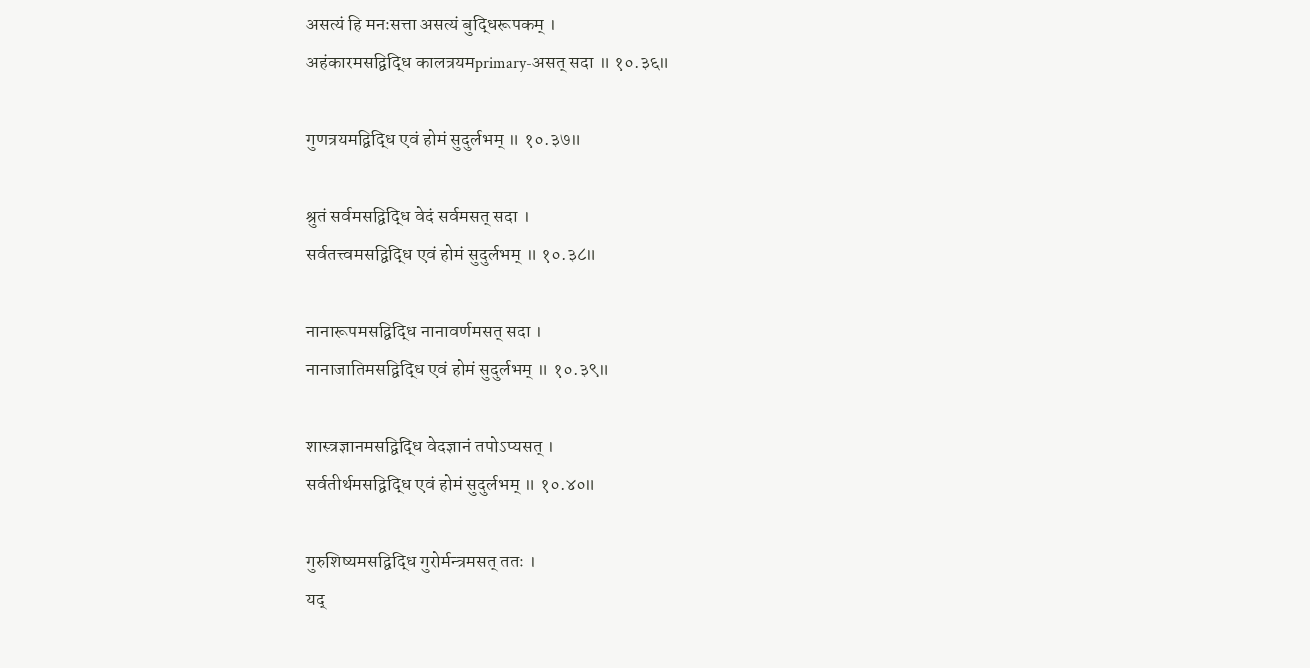असत्यं हि मनःसत्ता असत्यं बुद्धिरूपकम् ।
अहंकारमसद्विद्धि कालत्रयमprimary-असत् सदा ॥ १०.३६॥

गुणत्रयमद्विद्धि एवं होमं सुदुर्लभम् ॥ १०.३७॥

श्रुतं सर्वमसद्विद्धि वेदं सर्वमसत् सदा ।
सर्वतत्त्वमसद्विद्धि एवं होमं सुदुर्लभम् ॥ १०.३८॥

नानारूपमसद्विद्धि नानावर्णमसत् सदा ।
नानाजातिमसद्विद्धि एवं होमं सुदुर्लभम् ॥ १०.३९॥

शास्त्रज्ञानमसद्विद्धि वेदज्ञानं तपोऽप्यसत् ।
सर्वतीर्थमसद्विद्धि एवं होमं सुदुर्लभम् ॥ १०.४०॥

गुरुशिष्यमसद्विद्धि गुरोर्मन्त्रमसत् ततः ।
यद्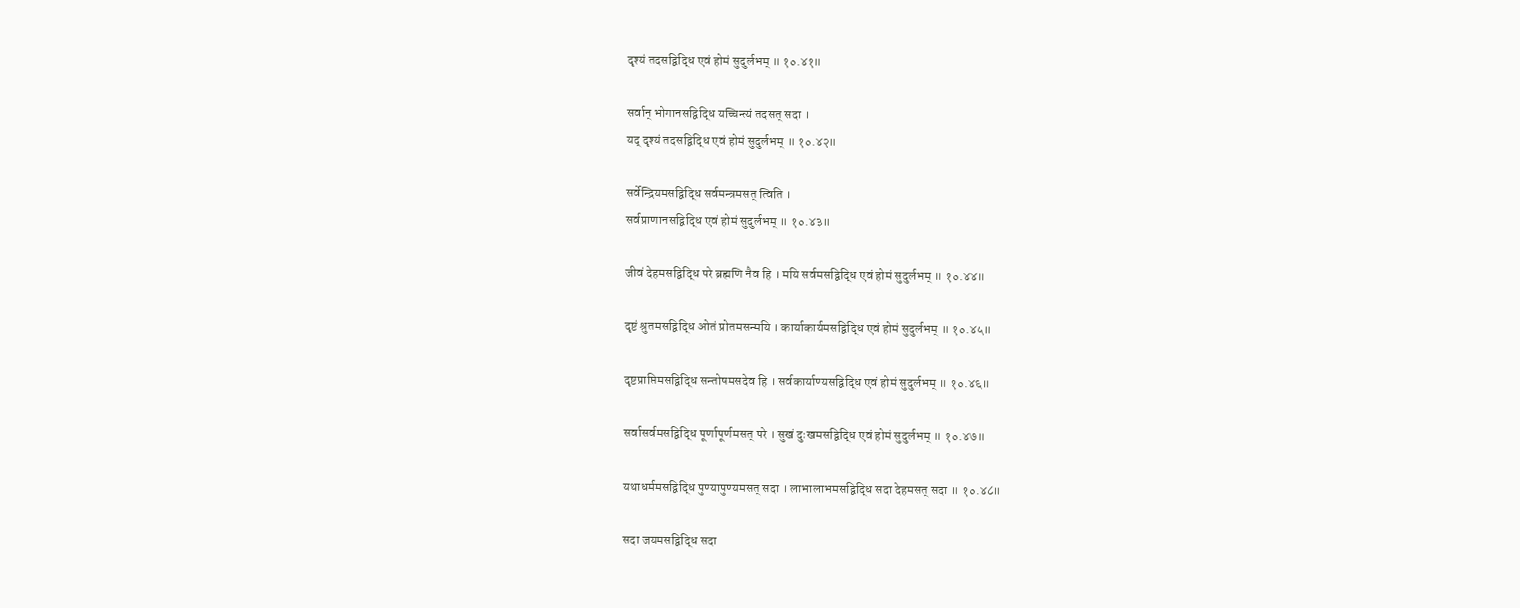दृश्यं तदसद्विद्धि एवं होमं सुदुर्लभम् ॥ १०.४१॥

सर्वान् भोगानसद्विद्धि यच्चिन्त्यं तदसत् सदा ।
यद् दृश्यं तदसद्विद्धि एवं होमं सुदुर्लभम् ॥ १०.४२॥

सर्वेन्द्रियमसद्विद्धि सर्वमन्त्रमसत् त्विति ।
सर्वप्राणानसद्विद्धि एवं होमं सुदुर्लभम् ॥ १०.४३॥

जीवं देहमसद्विद्धि परे ब्रह्मणि नैव हि । मयि सर्वमसद्विद्धि एवं होमं सुदुर्लभम् ॥ १०.४४॥

दृष्टं श्रुतमसद्विद्धि ओतं प्रोतमसन्मयि । कार्याकार्यमसद्विद्धि एवं होमं सुदुर्लभम् ॥ १०.४५॥

दृष्टप्राप्तिमसद्विद्धि सन्तोषमसदेव हि । सर्वकार्याण्यसद्विद्धि एवं होमं सुदुर्लभम् ॥ १०.४६॥

सर्वासर्वमसद्विद्धि पूर्णापूर्णमसत् परे । सुखं दुःखमसद्विद्धि एवं होमं सुदुर्लभम् ॥ १०.४७॥

यथाधर्ममसद्विद्धि पुण्यापुण्यमसत् सदा । लाभालाभमसद्विद्धि सदा देहमसत् सदा ॥ १०.४८॥

सदा जयमसद्विद्धि सदा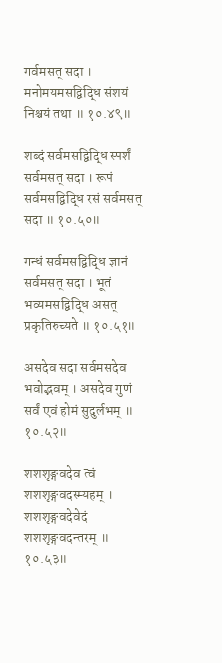गर्वमसत् सदा । मनोमयमसद्विद्धि संशयं निश्चयं तथा ॥ १०.४९॥

शब्दं सर्वमसद्विद्धि स्पर्शं सर्वमसत् सदा । रूपं सर्वमसद्विद्धि रसं सर्वमसत् सदा ॥ १०.५०॥

गन्धं सर्वमसद्विद्धि ज्ञानं सर्वमसत् सदा । भूतं भव्यमसद्विद्धि असत् प्रकृतिरुच्यते ॥ १०.५१॥

असदेव सदा सर्वमसदेव भवोद्भवम् । असदेव गुणं सर्वं एवं होमं सुदुर्लभम् ॥ १०.५२॥

शशशृङ्गवदेव त्वं शशशृङ्गवदस्म्यहम् । शशशृङ्गवदेवेदं शशशृङ्गवदन्तरम् ॥ १०.५३॥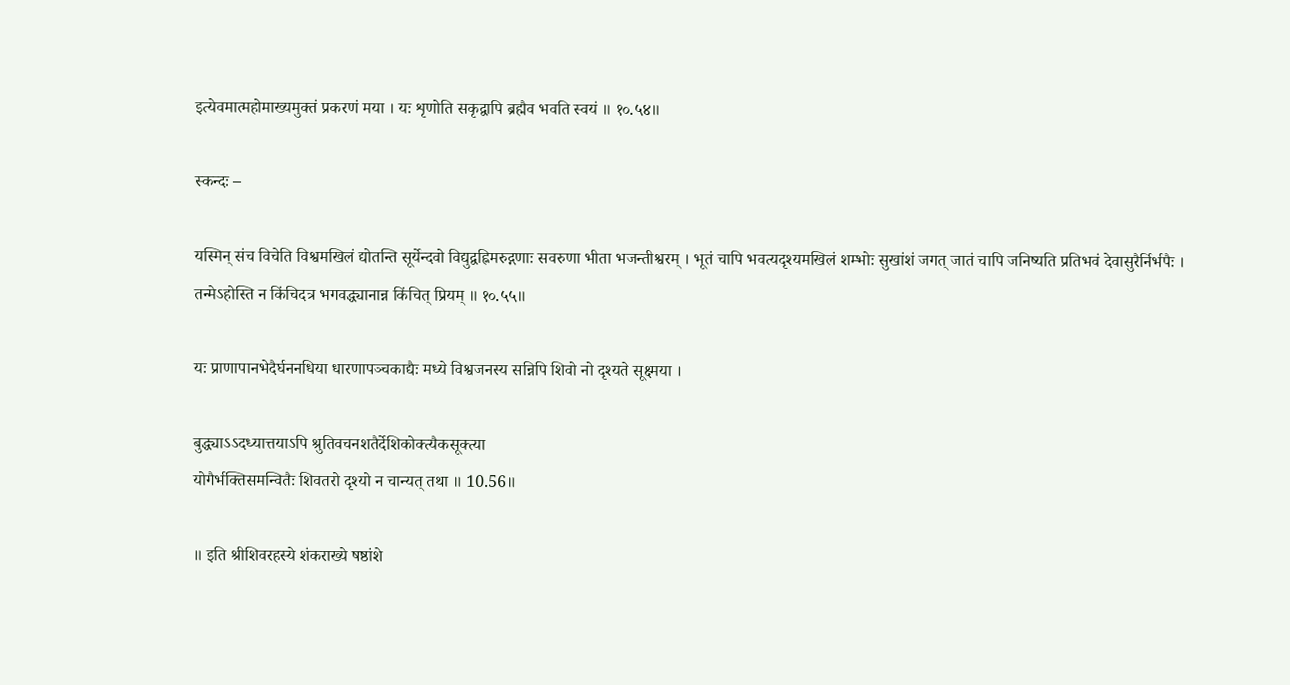इत्येवमात्महोमाख्यमुक्तं प्रकरणं मया । यः शृणोति सकृद्वापि ब्रह्मैव भवति स्वयं ॥ १०.५४॥

स्कन्दः –

यस्मिन् संच विचेति विश्वमखिलं द्योतन्ति सूर्येन्दवो विद्युद्वह्निमरुद्गणाः सवरुणा भीता भजन्तीश्वरम् । भूतं चापि भवत्यदृश्यमखिलं शम्भोः सुखांशं जगत् जातं चापि जनिष्यति प्रतिभवं देवासुरैर्निर्भपैः । तन्मेऽहोस्ति न किंचिदत्र भगवद्ध्यानान्न किंचित् प्रियम् ॥ १०.५५॥

यः प्राणापानभेदैर्घननधिया धारणापञ्चकाद्यैः मध्ये विश्वजनस्य सन्निपि शिवो नो दृश्यते सूक्ष्मया ।

बुद्ध्याऽऽदध्यात्तयाऽपि श्रुतिवचनशतैर्देशिकोक्त्यैकसूक्त्या
योगैर्भक्तिसमन्वितैः शिवतरो दृश्यो न चान्यत् तथा ॥ 10.56॥

॥ इति श्रीशिवरहस्ये शंकराख्ये षष्ठांशे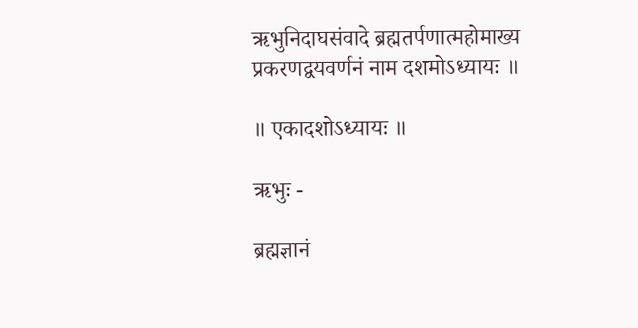ऋभुनिदाघसंवादे ब्रह्मतर्पणात्महोमाख्य
प्रकरणद्वयवर्णनं नाम दशमोऽध्यायः ॥

॥ एकादशोऽध्यायः ॥

ऋभुः -

ब्रह्मज्ञानं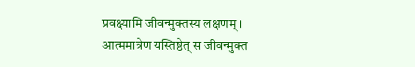प्रवक्ष्यामि जीवन्मुक्तस्य लक्षणम् । आत्ममात्रेण यस्तिष्ठेत् स जीवन्मुक्त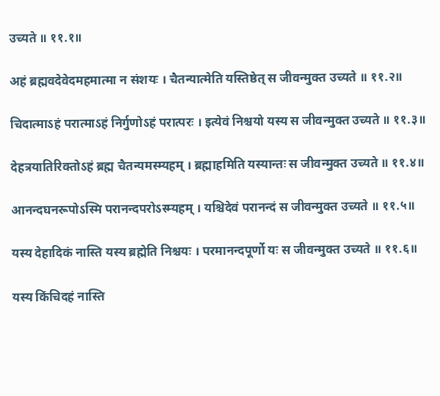उच्यते ॥ ११.१॥

अहं ब्रह्मवदेवेदमहमात्मा न संशयः । चैतन्यात्मेति यस्तिष्ठेत् स जीवन्मुक्त उच्यते ॥ ११.२॥

चिदात्माऽहं परात्माऽहं निर्गुणोऽहं परात्परः । इत्येवं निश्चयो यस्य स जीवन्मुक्त उच्यते ॥ ११.३॥

देहत्रयातिरिक्तोऽहं ब्रह्म चैतन्यमस्म्यहम् । ब्रह्माहमिति यस्यान्तः स जीवन्मुक्त उच्यते ॥ ११.४॥

आनन्दघनरूपोऽस्मि परानन्दपरोऽस्म्यहम् । यश्चिदेवं परानन्दं स जीवन्मुक्त उच्यते ॥ ११.५॥

यस्य देहादिकं नास्ति यस्य ब्रह्मेति निश्चयः । परमानन्दपूर्णो यः स जीवन्मुक्त उच्यते ॥ ११.६॥

यस्य किंचिदहं नास्ति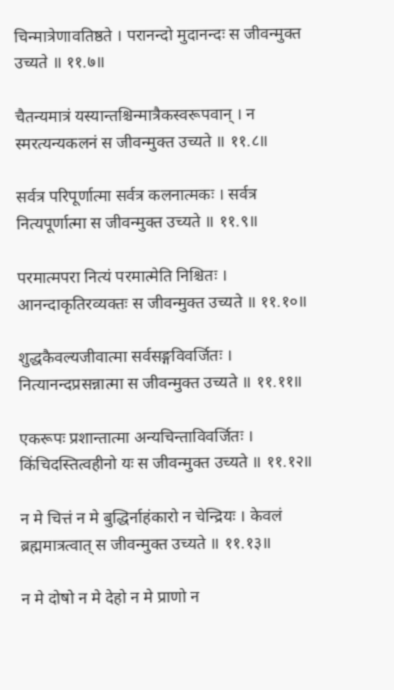चिन्मात्रेणावतिष्ठते । परानन्दो मुदानन्दः स जीवन्मुक्त उच्यते ॥ ११.७॥

चैतन्यमात्रं यस्यान्तश्चिन्मात्रैकस्वरूपवान् । न स्मरत्यन्यकलनं स जीवन्मुक्त उच्यते ॥ ११.८॥

सर्वत्र परिपूर्णात्मा सर्वत्र कलनात्मकः । सर्वत्र नित्यपूर्णात्मा स जीवन्मुक्त उच्यते ॥ ११.९॥

परमात्मपरा नित्यं परमात्मेति निश्चितः । आनन्दाकृतिरव्यक्तः स जीवन्मुक्त उच्यते ॥ ११.१०॥

शुद्धकैवल्यजीवात्मा सर्वसङ्गविवर्जितः । नित्यानन्दप्रसन्नात्मा स जीवन्मुक्त उच्यते ॥ ११.११॥

एकरूपः प्रशान्तात्मा अन्यचिन्ताविवर्जितः । किंचिदस्तित्वहीनो यः स जीवन्मुक्त उच्यते ॥ ११.१२॥

न मे चित्तं न मे बुद्धिर्नाहंकारो न चेन्द्रियः । केवलं ब्रह्ममात्रत्वात् स जीवन्मुक्त उच्यते ॥ ११.१३॥

न मे दोषो न मे देहो न मे प्राणो न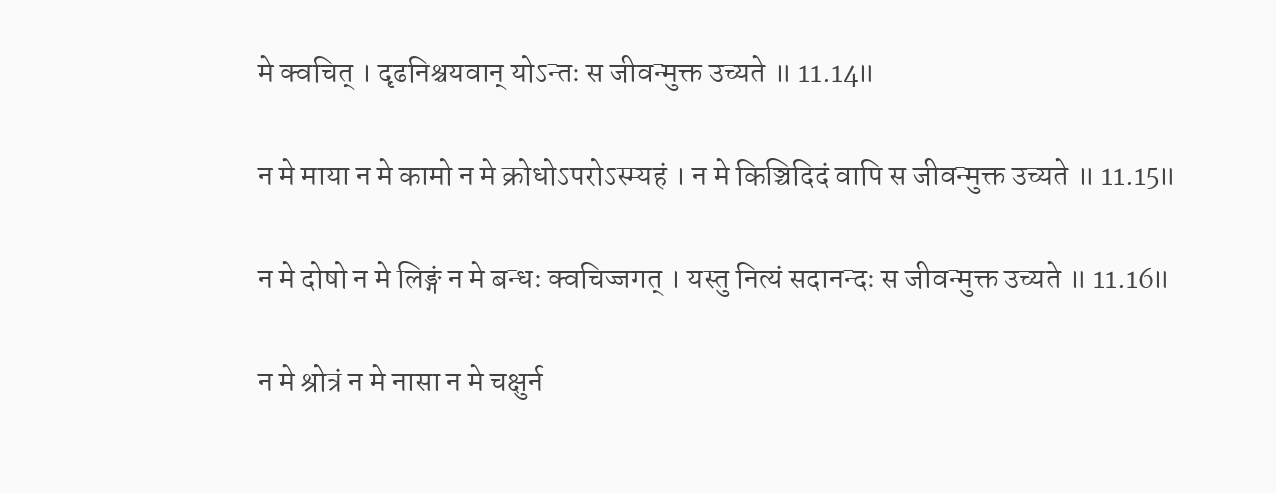मे क्वचित् । दृढनिश्चयवान् योऽन्तः स जीवन्मुक्त उच्यते ॥ 11.14॥

न मे माया न मे कामो न मे क्रोधोऽपरोऽस्म्यहं । न मे किञ्चिदिदं वापि स जीवन्मुक्त उच्यते ॥ 11.15॥

न मे दोषो न मे लिङ्गं न मे बन्धः क्वचिज्जगत् । यस्तु नित्यं सदानन्दः स जीवन्मुक्त उच्यते ॥ 11.16॥

न मे श्रोत्रं न मे नासा न मे चक्षुर्न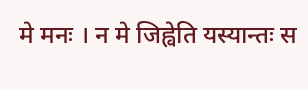मे मनः । न मे जिह्वेति यस्यान्तः स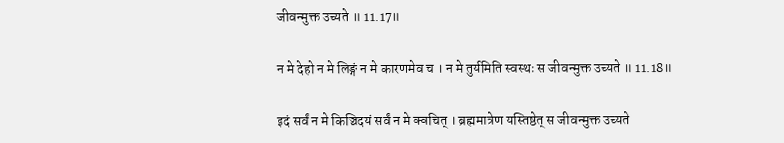जीवन्मुक्त उच्यते ॥ 11.17॥

न मे देहो न मे लिङ्गं न मे कारणमेव च । न मे तुर्यमिति स्वस्थः स जीवन्मुक्त उच्यते ॥ 11.18॥

इदं सर्वं न मे किञ्चिदयं सर्वं न मे क्वचित् । ब्रह्ममात्रेण यस्तिष्ठेत् स जीवन्मुक्त उच्यते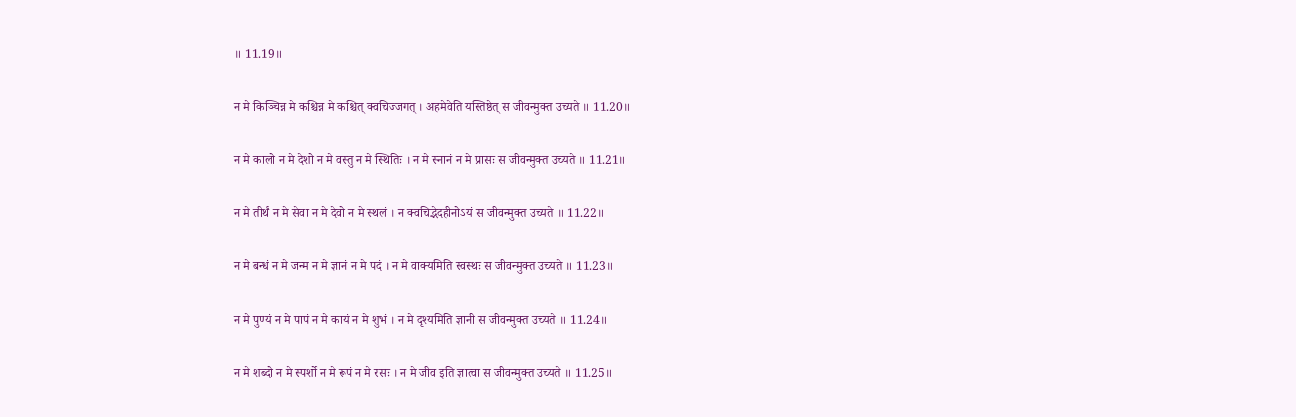॥ 11.19॥

न मे किञ्चिन्न मे कश्चिन्न मे कश्चित् क्वचिज्जगत् । अहमेवेति यस्तिष्ठेत् स जीवन्मुक्त उच्यते ॥ 11.20॥

न मे कालो न मे देशो न मे वस्तु न मे स्थितिः । न मे स्नानं न मे प्रासः स जीवन्मुक्त उच्यते ॥ 11.21॥

न मे तीर्थं न मे सेवा न मे देवो न मे स्थलं । न क्वचिद्भेदहीनोऽयं स जीवन्मुक्त उच्यते ॥ 11.22॥

न मे बन्धं न मे जन्म न मे ज्ञानं न मे पदं । न मे वाक्यमिति स्वस्थः स जीवन्मुक्त उच्यते ॥ 11.23॥

न मे पुण्यं न मे पापं न मे कायं न मे शुभं । न मे दृश्यमिति ज्ञानी स जीवन्मुक्त उच्यते ॥ 11.24॥

न मे शब्दो न मे स्पर्शो न मे रूपं न मे रसः । न मे जीव इति ज्ञात्वा स जीवन्मुक्त उच्यते ॥ 11.25॥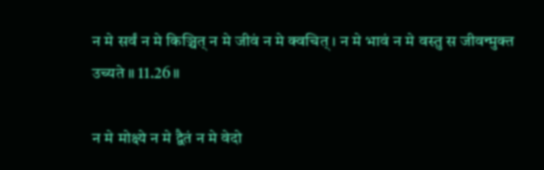न मे सर्वं न मे किञ्चित् न मे जीवं न मे क्वचित् । न मे भावं न मे वस्तु स जीवन्मुक्त उच्यते ॥ 11.26॥

न मे मोक्ष्ये न मे द्वैतं न मे वेदो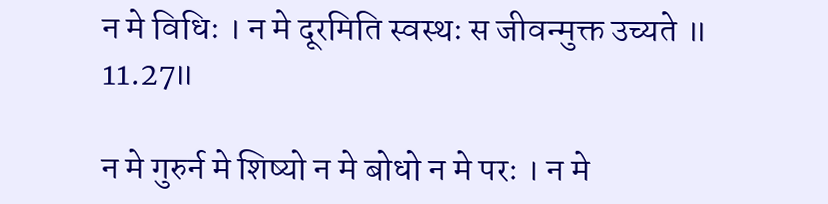न मे विधिः । न मे दूरमिति स्वस्थः स जीवन्मुक्त उच्यते ॥ 11.27॥

न मे गुरुर्न मे शिष्यो न मे बोधो न मे परः । न मे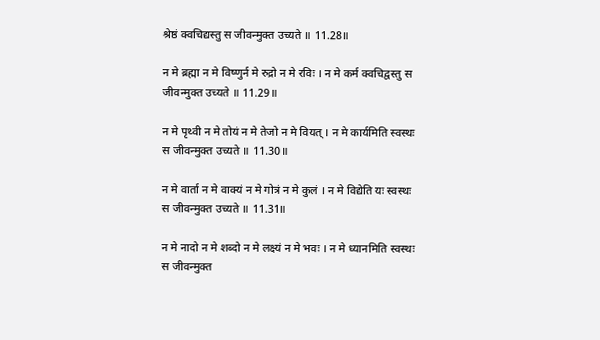श्रेष्ठं क्वचिद्यस्तु स जीवन्मुक्त उच्यते ॥ 11.28॥

न मे ब्रह्मा न मे विष्णुर्न मे रुद्रो न मे रविः । न मे कर्म क्वचिद्वस्तु स जीवन्मुक्त उच्यते ॥ 11.29॥

न मे पृथ्वी न मे तोयं न मे तेजो न मे वियत् । न मे कार्यमिति स्वस्थः स जीवन्मुक्त उच्यते ॥ 11.30॥

न मे वार्ता न मे वाक्यं न मे गोत्रं न मे कुलं । न मे विद्येति यः स्वस्थः स जीवन्मुक्त उच्यते ॥ 11.31॥

न मे नादो न मे शब्दो न मे लक्ष्यं न मे भवः । न मे ध्यानमिति स्वस्थः स जीवन्मुक्त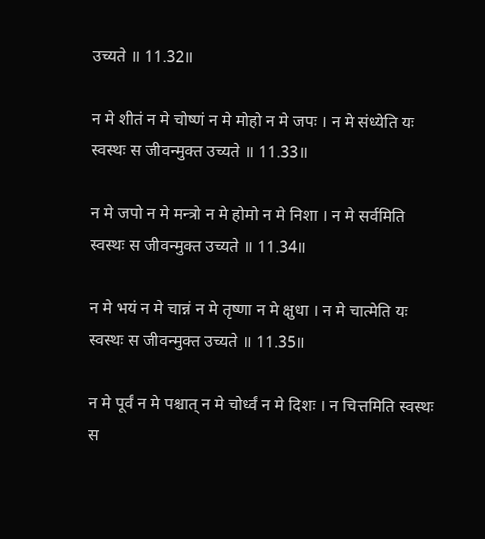उच्यते ॥ 11.32॥

न मे शीतं न मे चोष्णं न मे मोहो न मे जपः । न मे संध्येति यः स्वस्थः स जीवन्मुक्त उच्यते ॥ 11.33॥

न मे जपो न मे मन्त्रो न मे होमो न मे निशा । न मे सर्वमिति स्वस्थः स जीवन्मुक्त उच्यते ॥ 11.34॥

न मे भयं न मे चान्नं न मे तृष्णा न मे क्षुधा । न मे चात्मेति यः स्वस्थः स जीवन्मुक्त उच्यते ॥ 11.35॥

न मे पूर्वं न मे पश्चात् न मे चोर्ध्वं न मे दिशः । न चित्तमिति स्वस्थः स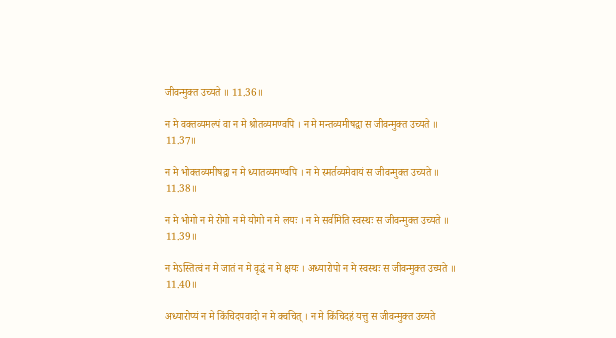जीवन्मुक्त उच्यते ॥ 11.36॥

न मे वक्तव्यमल्पं वा न मे श्रोतव्यमण्वपि । न मे मन्तव्यमीषद्वा स जीवन्मुक्त उच्यते ॥ 11.37॥

न मे भोक्तव्यमीषद्वा न मे ध्यातव्यमण्वपि । न मे स्मर्तव्यमेवायं स जीवन्मुक्त उच्यते ॥ 11.38॥

न मे भोगो न मे रोगो न मे योगो न मे लयः । न मे सर्वमिति स्वस्थः स जीवन्मुक्त उच्यते ॥ 11.39॥

न मेऽस्तित्वं न मे जातं न मे वृद्धं न मे क्षयः । अध्यारोपो न मे स्वस्थः स जीवन्मुक्त उच्यते ॥ 11.40॥

अध्यारोप्यं न मे किंचिदपवादो न मे क्वचित् । न मे किंचिदहं यत्तु स जीवन्मुक्त उच्यते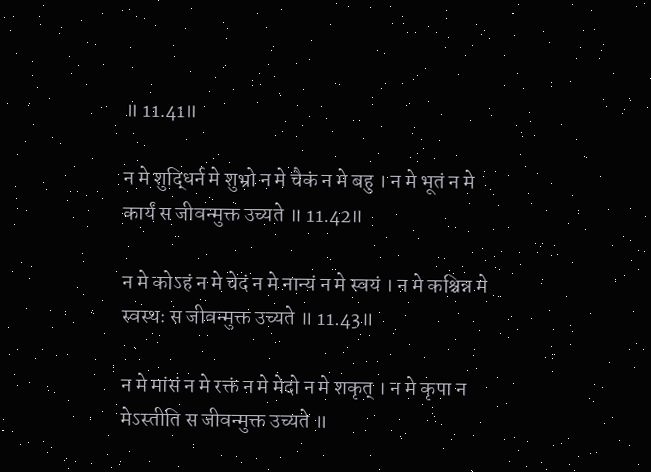॥ 11.41॥

न मे शुद्धिर्न मे शुभ्रो न मे चैकं न मे बहु । न मे भूतं न मे कार्यं स जीवन्मुक्त उच्यते ॥ 11.42॥

न मे कोऽहं न मे चेदं न मे नान्यं न मे स्वयं । न मे कश्चिन्न मे स्वस्थः स जीवन्मुक्त उच्यते ॥ 11.43॥

न मे मांसं न मे रक्तं न मे मेदो न मे शकृत् । न मे कृपा न मेऽस्तीति स जीवन्मुक्त उच्यते ॥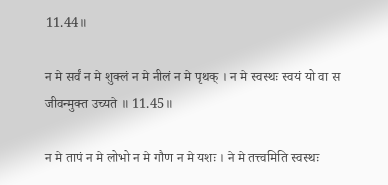11.44॥

न मे सर्वं न मे शुक्लं न मे नीलं न मे पृथक् । न मे स्वस्थः स्वयं यो वा स जीवन्मुक्त उच्यते ॥ 11.45॥

न मे तापं न मे लोभो न मे गौण न मे यशः । ने मे तत्त्वमिति स्वस्थः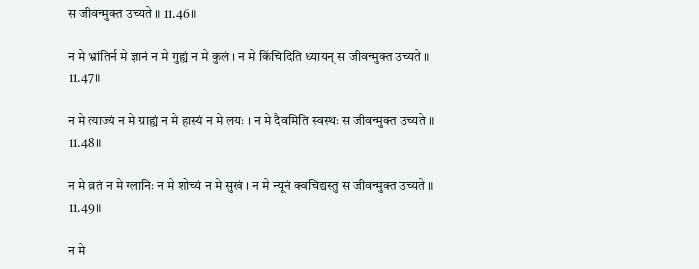स जीवन्मुक्त उच्यते ॥ 11.46॥

न मे भ्रांतिर्न मे ज्ञानं न मे गुह्यं न मे कुलं । न मे किंचिदिति ध्यायन् स जीवन्मुक्त उच्यते ॥ 11.47॥

न मे त्याज्यं न मे ग्राह्यं न मे हास्यं न मे लयः । न मे दैवमिति स्वस्थः स जीवन्मुक्त उच्यते ॥ 11.48॥

न मे व्रतं न मे ग्लानिः न मे शोच्यं न मे सुखं । न मे न्यूनं क्वचिद्यस्तु स जीवन्मुक्त उच्यते ॥ 11.49॥

न मे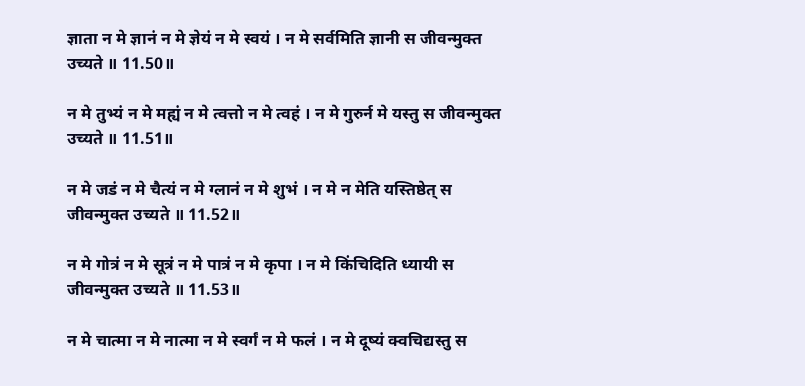ज्ञाता न मे ज्ञानं न मे ज्ञेयं न मे स्वयं । न मे सर्वमिति ज्ञानी स जीवन्मुक्त उच्यते ॥ 11.50॥

न मे तुभ्यं न मे मह्यं न मे त्वत्तो न मे त्वहं । न मे गुरुर्न मे यस्तु स जीवन्मुक्त उच्यते ॥ 11.51॥

न मे जडं न मे चैत्यं न मे ग्लानं न मे शुभं । न मे न मेति यस्तिष्ठेत् स जीवन्मुक्त उच्यते ॥ 11.52॥

न मे गोत्रं न मे सूत्रं न मे पात्रं न मे कृपा । न मे किंचिदिति ध्यायी स जीवन्मुक्त उच्यते ॥ 11.53॥

न मे चात्मा न मे नात्मा न मे स्वर्गं न मे फलं । न मे दूष्यं क्वचिद्यस्तु स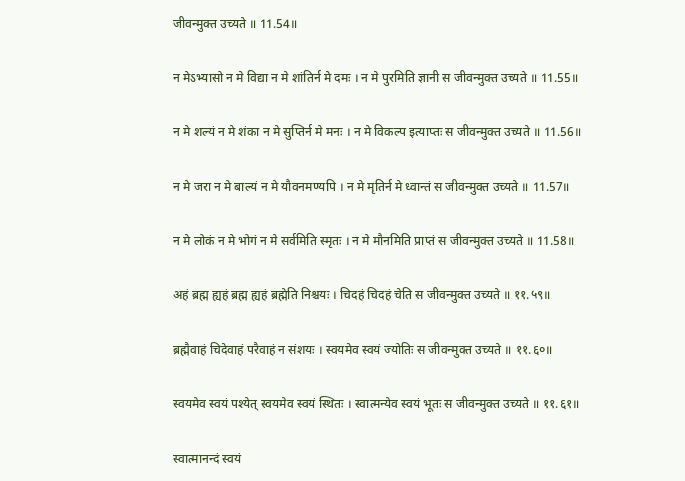जीवन्मुक्त उच्यते ॥ 11.54॥

न मेऽभ्यासो न मे विद्या न मे शांतिर्न मे दमः । न मे पुरमिति ज्ञानी स जीवन्मुक्त उच्यते ॥ 11.55॥

न मे शल्यं न मे शंका न मे सुप्तिर्न मे मनः । न मे विकल्प इत्याप्तः स जीवन्मुक्त उच्यते ॥ 11.56॥

न मे जरा न मे बाल्यं न मे यौवनमण्यपि । न मे मृतिर्न मे ध्वान्तं स जीवन्मुक्त उच्यते ॥ 11.57॥

न मे लोकं न मे भोगं न मे सर्वमिति स्मृतः । न मे मौनमिति प्राप्तं स जीवन्मुक्त उच्यते ॥ 11.58॥

अहं ब्रह्म ह्यहं ब्रह्म ह्यहं ब्रह्मेति निश्चयः । चिदहं चिदहं चेति स जीवन्मुक्त उच्यते ॥ ११.५९॥

ब्रह्मैवाहं चिदेवाहं परैवाहं न संशयः । स्वयमेव स्वयं ज्योतिः स जीवन्मुक्त उच्यते ॥ ११.६०॥

स्वयमेव स्वयं पश्येत् स्वयमेव स्वयं स्थितः । स्वात्मन्येव स्वयं भूतः स जीवन्मुक्त उच्यते ॥ ११.६१॥

स्वात्मानन्दं स्वयं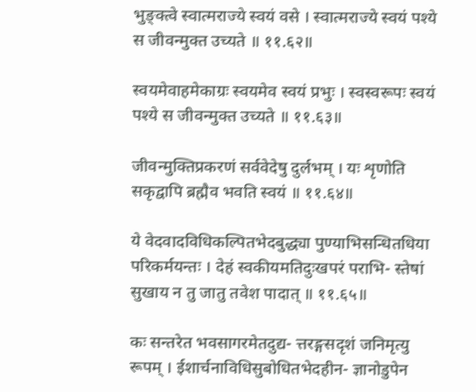भुङ्क्त्वे स्वात्मराज्ये स्वयं वसे । स्वात्मराज्ये स्वयं पश्ये स जीवन्मुक्त उच्यते ॥ ११.६२॥

स्वयमेवाहमेकाग्रः स्वयमेव स्वयं प्रभुः । स्वस्वरूपः स्वयं पश्ये स जीवन्मुक्त उच्यते ॥ ११.६३॥

जीवन्मुक्तिप्रकरणं सर्ववेदेषु दुर्लभम् । यः शृणोति सकृद्वापि ब्रह्मैव भवति स्वयं ॥ ११.६४॥

ये वेदवादविधिकल्पितभेदबुद्ध्या पुण्याभिसन्धितधिया परिकर्मयन्तः । देहं स्वकीयमतिदुःखपरं पराभि- स्तेषां सुखाय न तु जातु तवेश पादात् ॥ ११.६५॥

कः सन्तरेत भवसागरमेतदुद्य- त्तरङ्गसदृशं जनिमृत्यु रूपम् । ईशार्चनाविधिसुबोधितभेदहीन- ज्ञानोडुपेन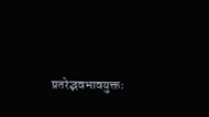प्रतरेद्भवभावयुक्तः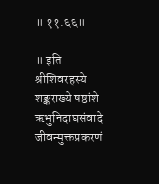॥ ११.६६॥

॥ इति श्रीशिवरहस्ये शङ्कराख्ये षष्ठांशे ऋभुनिदाघसंवादे जीवन्मुक्तप्रकरणं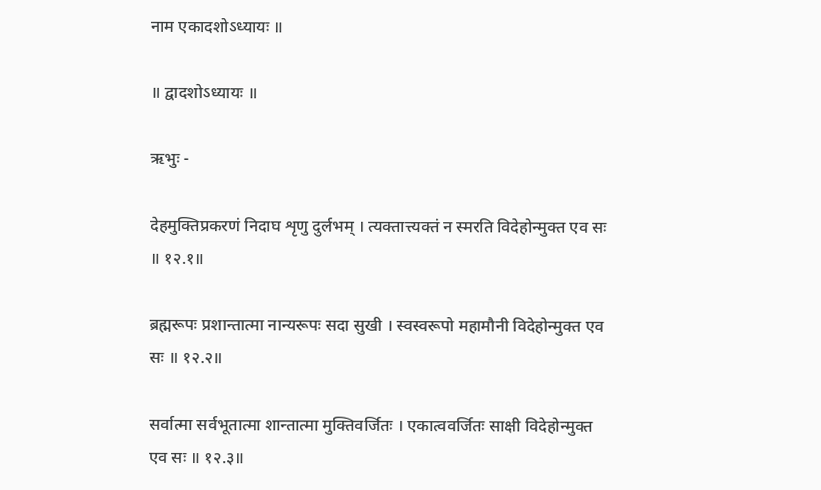नाम एकादशोऽध्यायः ॥

॥ द्वादशोऽध्यायः ॥

ऋभुः -

देहमुक्तिप्रकरणं निदाघ शृणु दुर्लभम् । त्यक्तात्त्यक्तं न स्मरति विदेहोन्मुक्त एव सः ॥ १२.१॥

ब्रह्मरूपः प्रशान्तात्मा नान्यरूपः सदा सुखी । स्वस्वरूपो महामौनी विदेहोन्मुक्त एव सः ॥ १२.२॥

सर्वात्मा सर्वभूतात्मा शान्तात्मा मुक्तिवर्जितः । एकात्ववर्जितः साक्षी विदेहोन्मुक्त एव सः ॥ १२.३॥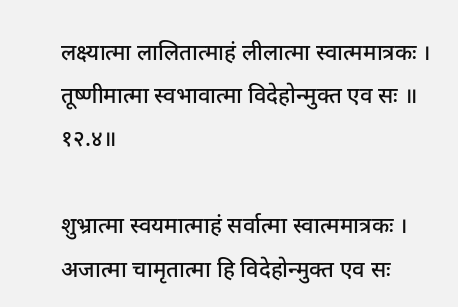लक्ष्यात्मा लालितात्माहं लीलात्मा स्वात्ममात्रकः । तूष्णीमात्मा स्वभावात्मा विदेहोन्मुक्त एव सः ॥ १२.४॥

शुभ्रात्मा स्वयमात्माहं सर्वात्मा स्वात्ममात्रकः । अजात्मा चामृतात्मा हि विदेहोन्मुक्त एव सः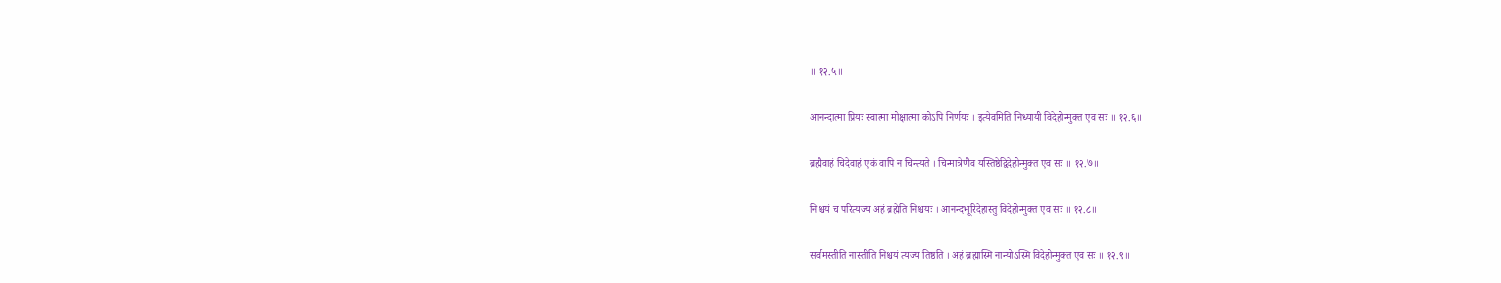॥ १२.५॥

आनन्दात्मा प्रियः स्वात्मा मोक्षात्मा कोऽपि निर्णयः । इत्येवमिति निध्यायी विदेहोन्मुक्त एव सः ॥ १२.६॥

ब्रह्मैवाहं चिदेवाहं एकं वापि न चिन्त्यते । चिन्मात्रेणैव यस्तिष्ठेद्विदेहोन्मुक्त एव सः ॥ १२.७॥

निश्चयं च परित्यज्य अहं ब्रह्मेति निश्चयः । आनन्दभूरिदेहास्तु विदेहोन्मुक्त एव सः ॥ १२.८॥

सर्वमस्तीति नास्तीति निश्चयं त्यज्य तिष्ठति । अहं ब्रह्मास्मि नान्योऽस्मि विदेहोन्मुक्त एव सः ॥ १२.९॥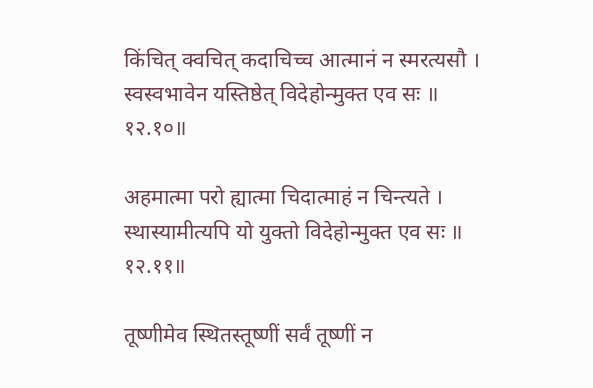किंचित् क्वचित् कदाचिच्च आत्मानं न स्मरत्यसौ । स्वस्वभावेन यस्तिष्ठेत् विदेहोन्मुक्त एव सः ॥ १२.१०॥

अहमात्मा परो ह्यात्मा चिदात्माहं न चिन्त्यते । स्थास्यामीत्यपि यो युक्तो विदेहोन्मुक्त एव सः ॥ १२.११॥

तूष्णीमेव स्थितस्तूष्णीं सर्वं तूष्णीं न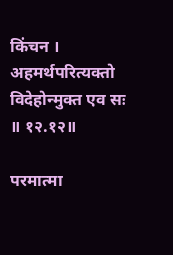किंचन । अहमर्थपरित्यक्तो विदेहोन्मुक्त एव सः ॥ १२.१२॥

परमात्मा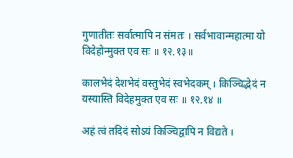गुणातीतः सर्वात्मापि न संमतः । सर्वभावान्महात्मा यो विदेहोन्मुक्त एव सः ॥ १२.१३॥

कालभेदं देशभेदं वस्तुभेदं स्वभेदकम् । किञ्चिद्भेदं न यस्यास्ति विदेहमुक्त एव सः ॥ १२.१४ ॥

अहं त्वं तदिदं सोऽयं किञ्चिद्वापि न विद्यते ।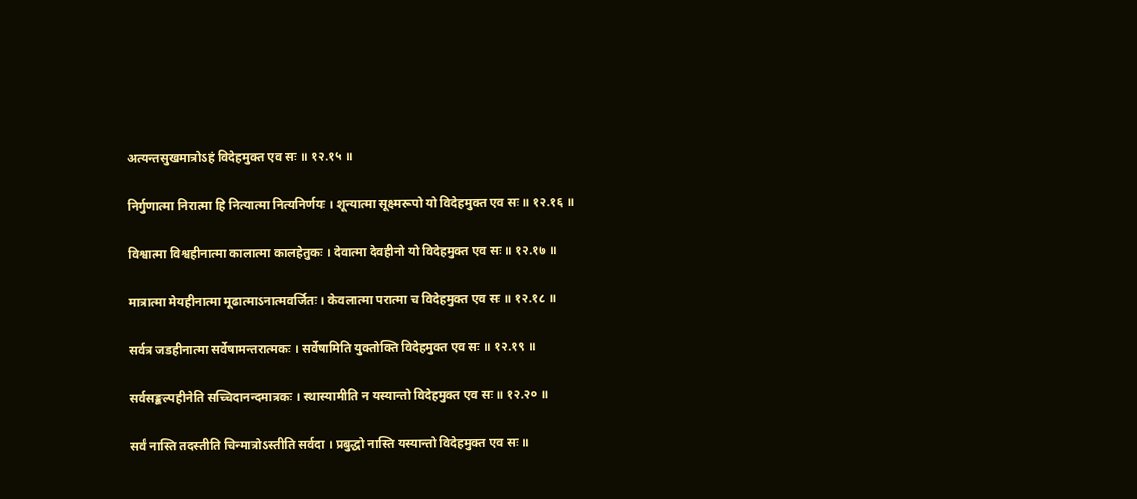अत्यन्तसुखमात्रोऽहं विदेहमुक्त एव सः ॥ १२.१५ ॥

निर्गुणात्मा निरात्मा हि नित्यात्मा नित्यनिर्णयः । शून्यात्मा सूक्ष्मरूपो यो विदेहमुक्त एव सः ॥ १२.१६ ॥

विश्वात्मा विश्वहीनात्मा कालात्मा कालहेतुकः । देवात्मा देवहीनो यो विदेहमुक्त एव सः ॥ १२.१७ ॥

मात्रात्मा मेयहीनात्मा मूढात्माऽनात्मवर्जितः । केवलात्मा परात्मा च विदेहमुक्त एव सः ॥ १२.१८ ॥

सर्वत्र जडहीनात्मा सर्वेषामन्तरात्मकः । सर्वेषामिति युक्तोक्ति विदेहमुक्त एव सः ॥ १२.१९ ॥

सर्वसङ्कल्पहीनेति सच्चिदानन्दमात्रकः । स्थास्यामीति न यस्यान्तो विदेहमुक्त एव सः ॥ १२.२० ॥

सर्वं नास्ति तदस्तीति चिन्मात्रोऽस्तीति सर्वदा । प्रबुद्धो नास्ति यस्यान्तो विदेहमुक्त एव सः ॥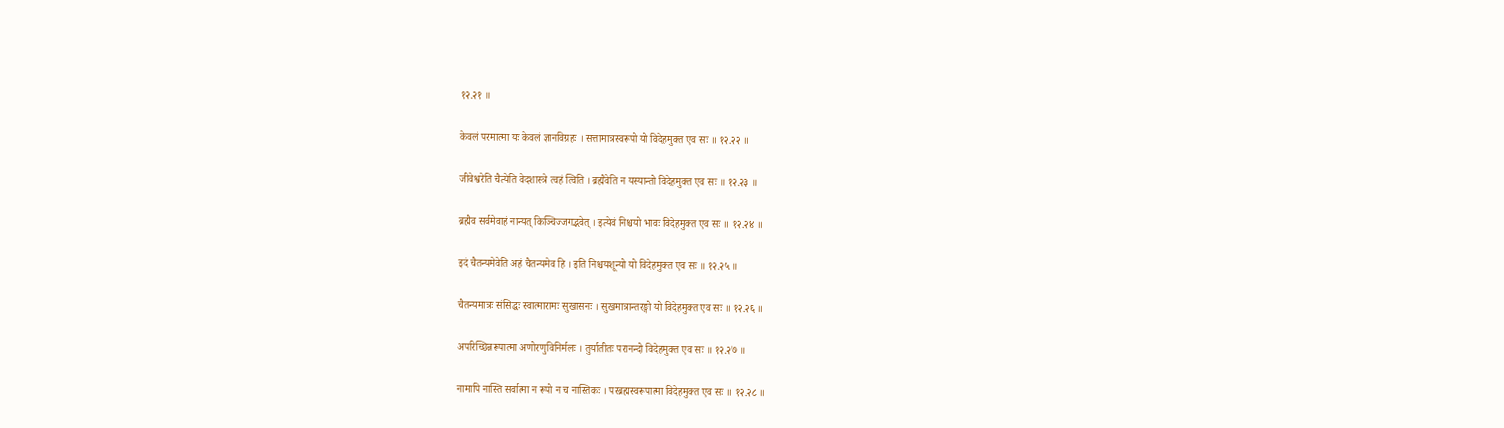१२.२१ ॥

केवलं परमात्मा यः केवलं ज्ञानविग्रहः । सत्तामात्रस्वरूपो यो विदेहमुक्त एव सः ॥ १२.२२ ॥

जीवेश्वरेति चैत्येति वेदशास्त्रे त्वहं त्विति । ब्रह्मैवेति न यस्यान्तो विदेहमुक्त एव सः ॥ १२.२३ ॥

ब्रह्मैव सर्वमेवाहं नान्यत् किञ्चिज्जगद्भवेत् । इत्येवं निश्चयो भावः विदेहमुक्त एव सः ॥ १२.२४ ॥

इदं चैतन्यमेवेति अहं चैतन्यमेव हि । इति निश्चयशून्यो यो विदेहमुक्त एव सः ॥ १२.२५ ॥

चैतन्यमात्रः संसिद्धः स्वात्मारामः सुखासनः । सुखमात्रान्तरङ्गो यो विदेहमुक्त एव सः ॥ १२.२६ ॥

अपरिच्छिन्नरूपात्मा अणोरणुविनिर्मलः । तुर्यातीतः परानन्दो विदेहमुक्त एव सः ॥ १२.२७ ॥

नामापि नास्ति सर्वात्मा न रूपो न च नास्तिकः । परब्रह्मस्वरूपात्मा विदेहमुक्त एव सः ॥ १२.२८ ॥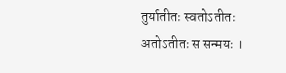तुर्यातीतः स्वतोऽतीतः अतोऽतीतः स सन्मयः ।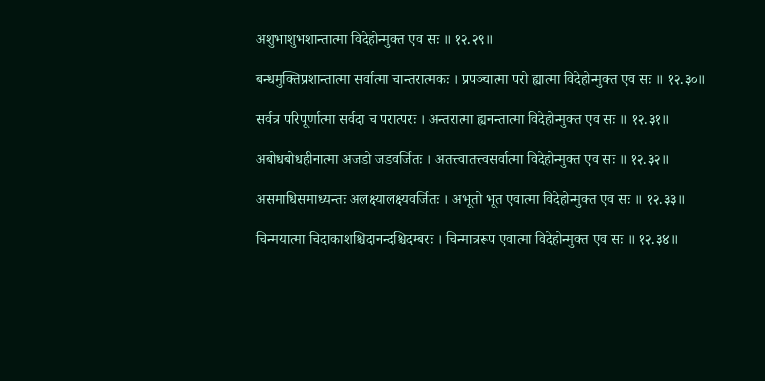अशुभाशुभशान्तात्मा विदेहोन्मुक्त एव सः ॥ १२.२९॥

बन्धमुक्तिप्रशान्तात्मा सर्वात्मा चान्तरात्मकः । प्रपञ्चात्मा परो ह्यात्मा विदेहोन्मुक्त एव सः ॥ १२.३०॥

सर्वत्र परिपूर्णात्मा सर्वदा च परात्परः । अन्तरात्मा ह्यनन्तात्मा विदेहोन्मुक्त एव सः ॥ १२.३१॥

अबोधबोधहीनात्मा अजडो जडवर्जितः । अतत्त्वातत्त्वसर्वात्मा विदेहोन्मुक्त एव सः ॥ १२.३२॥

असमाधिसमाध्यन्तः अलक्ष्यालक्ष्यवर्जितः । अभूतो भूत एवात्मा विदेहोन्मुक्त एव सः ॥ १२.३३॥

चिन्मयात्मा चिदाकाशश्चिदानन्दश्चिदम्बरः । चिन्मात्ररूप एवात्मा विदेहोन्मुक्त एव सः ॥ १२.३४॥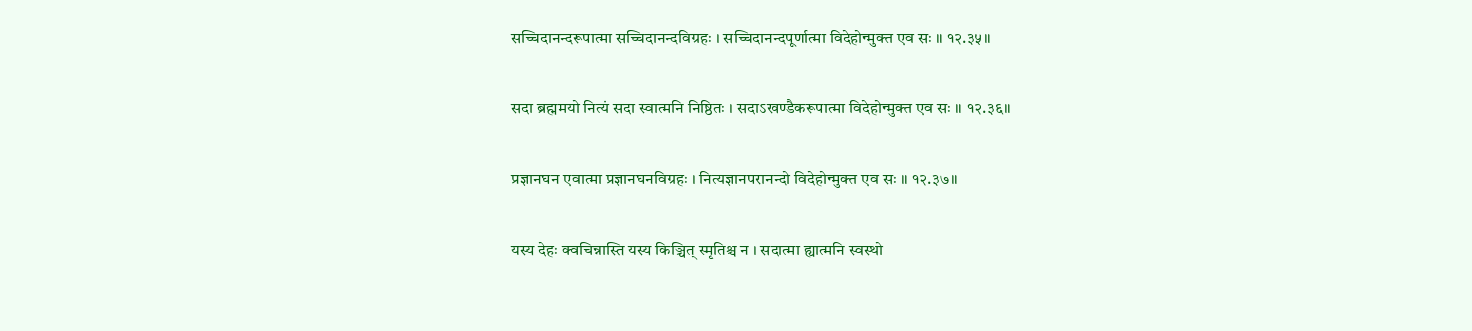सच्चिदानन्दरूपात्मा सच्चिदानन्दविग्रहः । सच्चिदानन्दपूर्णात्मा विदेहोन्मुक्त एव सः ॥ १२.३५॥

सदा ब्रह्ममयो नित्यं सदा स्वात्मनि निष्ठितः । सदाऽखण्डैकरूपात्मा विदेहोन्मुक्त एव सः ॥ १२.३६॥

प्रज्ञानघन एवात्मा प्रज्ञानघनविग्रहः । नित्यज्ञानपरानन्दो विदेहोन्मुक्त एव सः ॥ १२.३७॥

यस्य देहः क्वचिन्नास्ति यस्य किञ्चित् स्मृतिश्च न । सदात्मा ह्यात्मनि स्वस्थो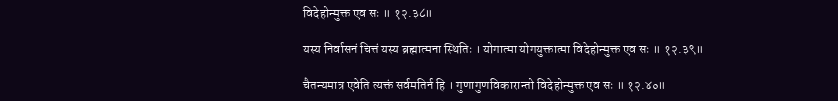विदेहोन्मुक्त एव सः ॥ १२.३८॥

यस्य निर्वासनं चित्तं यस्य ब्रह्मात्मना स्थितिः । योगात्मा योगयुक्तात्मा विदेहोन्मुक्त एव सः ॥ १२.३९॥

चैतन्यमात्र एवेति त्यक्तं सर्वमतिर्न हि । गुणागुणविकारान्तो विदेहोन्मुक्त एव सः ॥ १२.४०॥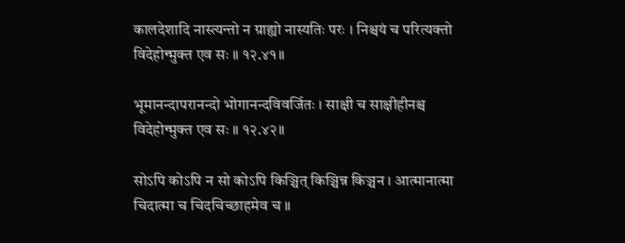कालदेशादि नास्त्यन्तो न ग्राह्यो नास्यतिः परः । निश्चयं च परित्यक्तो विदेहोन्मुक्त एव सः ॥ १२.४१॥

भूमानन्दापरानन्दो भोगानन्दविवर्जितः । साक्षी च साक्षीहीनश्च विदेहोन्मुक्त एव सः ॥ १२.४२॥

सोऽपि कोऽपि न सो कोऽपि किञ्चित् किञ्चिन्न किञ्चन । आत्मानात्मा चिदात्मा च चिदचिच्छाहमेव च ॥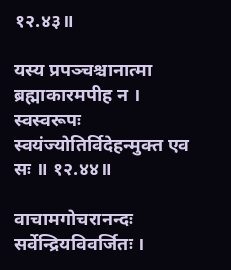१२.४३॥

यस्य प्रपञ्चश्चानात्मा ब्रह्माकारमपीह न ।
स्वस्वरूपः स्वयंज्योतिर्विदेहन्मुक्त एव सः ॥ १२.४४॥

वाचामगोचरानन्दः सर्वेन्द्रियविवर्जितः ।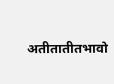अतीतातीतभावो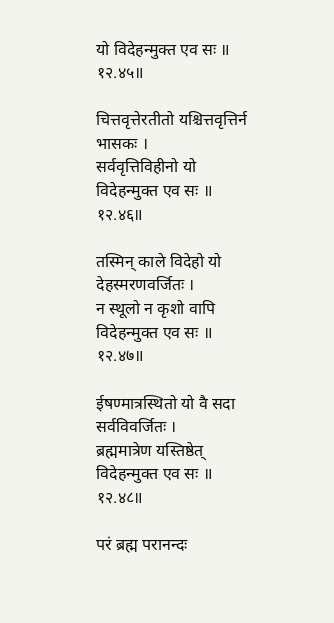यो विदेहन्मुक्त एव सः ॥ १२.४५॥

चित्तवृत्तेरतीतो यश्चित्तवृत्तिर्न भासकः ।
सर्ववृत्तिविहीनो यो विदेहन्मुक्त एव सः ॥ १२.४६॥

तस्मिन् काले विदेहो यो देहस्मरणवर्जितः ।
न स्थूलो न कृशो वापि विदेहन्मुक्त एव सः ॥ १२.४७॥

ईषण्मात्रस्थितो यो वै सदा सर्वविवर्जितः ।
ब्रह्ममात्रेण यस्तिष्ठेत् विदेहन्मुक्त एव सः ॥ १२.४८॥

परं ब्रह्म परानन्दः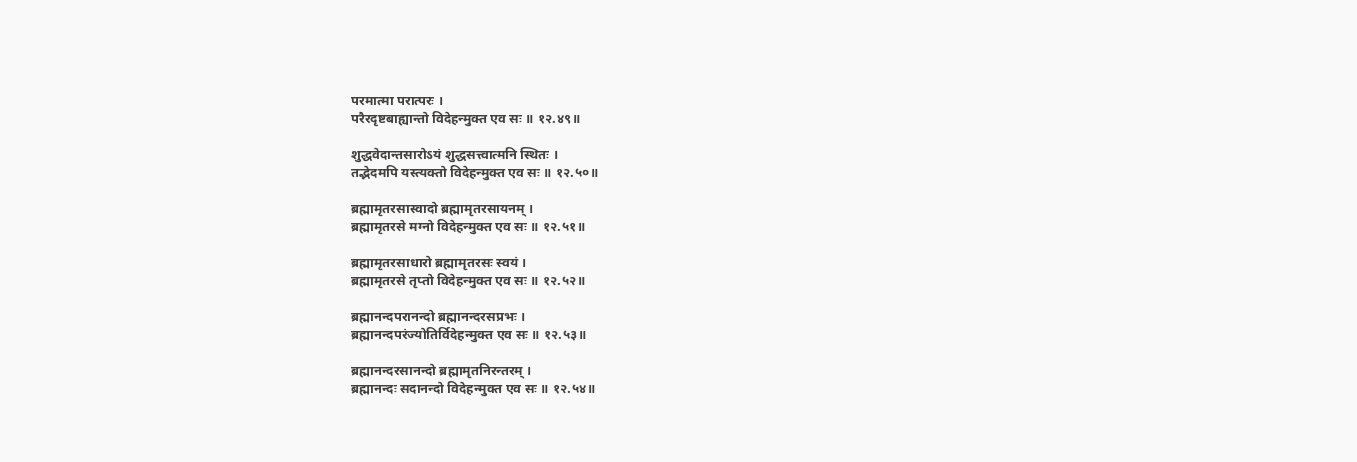परमात्मा परात्परः ।
परैरदृष्टबाह्यान्तो विदेहन्मुक्त एव सः ॥ १२.४९॥

शुद्धवेदान्तसारोऽयं शुद्धसत्त्वात्मनि स्थितः ।
तद्भेदमपि यस्त्यक्तो विदेहन्मुक्त एव सः ॥ १२.५०॥

ब्रह्मामृतरसास्वादो ब्रह्मामृतरसायनम् ।
ब्रह्मामृतरसे मग्नो विदेहन्मुक्त एव सः ॥ १२.५१॥

ब्रह्मामृतरसाधारो ब्रह्मामृतरसः स्वयं ।
ब्रह्मामृतरसे तृप्तो विदेहन्मुक्त एव सः ॥ १२.५२॥

ब्रह्मानन्दपरानन्दो ब्रह्मानन्दरसप्रभः ।
ब्रह्मानन्दपरंज्योतिर्विदेहन्मुक्त एव सः ॥ १२.५३॥

ब्रह्मानन्दरसानन्दो ब्रह्मामृतनिरन्तरम् ।
ब्रह्मानन्दः सदानन्दो विदेहन्मुक्त एव सः ॥ १२.५४॥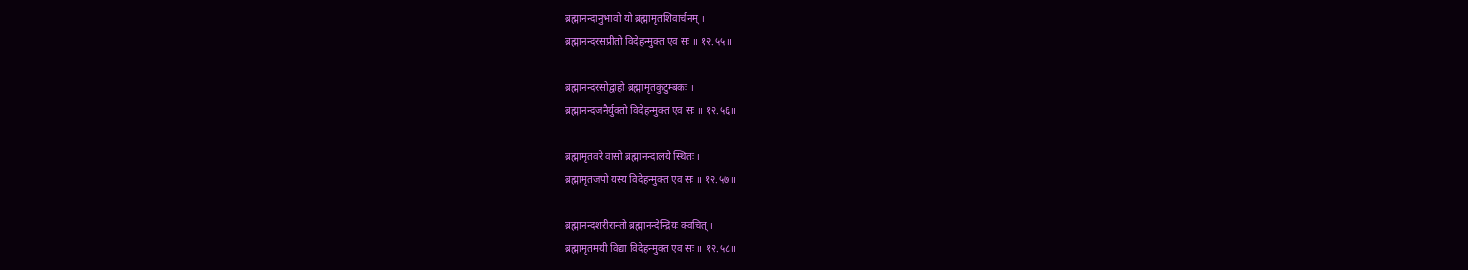ब्रह्मानन्दानुभावो यो ब्रह्मामृतशिवार्चनम् ।
ब्रह्मानन्दरसप्रीतो विदेहन्मुक्त एव सः ॥ १२.५५॥

ब्रह्मानन्दरसोद्वाहो ब्रह्मामृतकुटुम्बकः ।
ब्रह्मानन्दजनैर्युक्तो विदेहन्मुक्त एव सः ॥ १२.५६॥

ब्रह्मामृतवरे वासो ब्रह्मानन्दालये स्थितः ।
ब्रह्मामृतजपो यस्य विदेहन्मुक्त एव सः ॥ १२.५७॥

ब्रह्मानन्दशरीरान्तो ब्रह्मानन्देन्द्रियः क्वचित् ।
ब्रह्मामृतमयी विद्या विदेहन्मुक्त एव सः ॥ १२.५८॥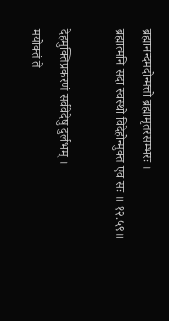ब्रह्मानन्दमदोन्मत्तो ब्रह्मामृतरसम्भरः ।
ब्रह्मात्मनि सदा स्वस्थो विदेहोन्मुक्त एव सः ॥ १२.५९॥

देहमुक्तिप्रकरणं सर्ववेदेषु दुर्लभम् ।
मयोक्तं ते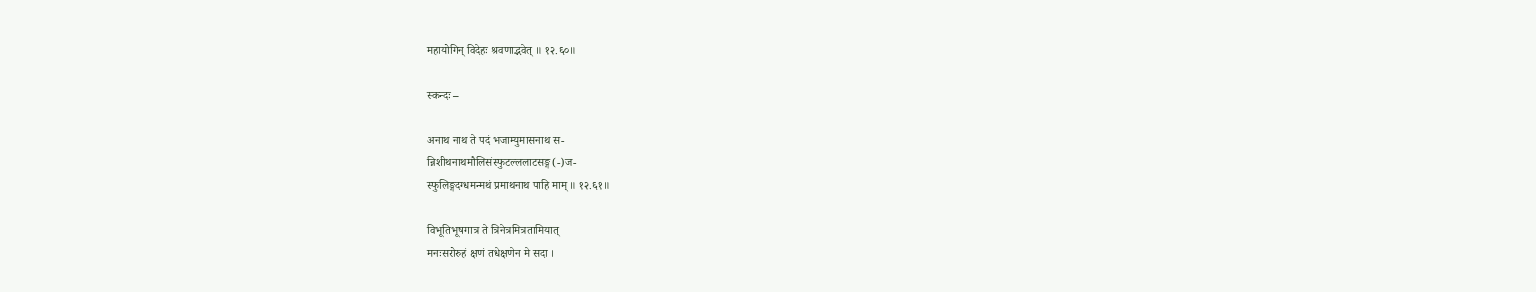महायोगिन् विदेहः श्रवणाद्भवेत् ॥ १२.६०॥

स्कन्दः –

अनाथ नाथ ते पदं भजाम्युमासनाथ स-
न्निशीथनाथमौलिसंस्फुटल्ललाटसङ्ग(-)ज-
स्फुलिङ्गदग्धमन्मथं प्रमाथनाथ पाहि माम् ॥ १२.६१॥

विभूतिभूषगात्र ते त्रिनेत्रमित्रतामियात्
मनःसरोरुहं क्षणं तधेक्षणेन मे सदा ।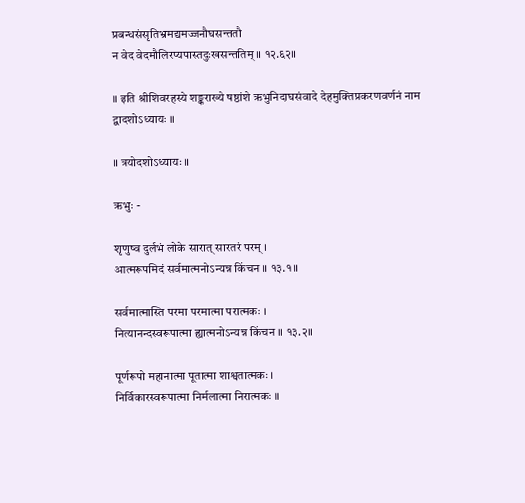प्रबन्धसंसृतिभ्रमद्यमज्जनौघसन्ततौ
न वेद वेदमौलिरप्यपास्तदुःखसन्ततिम् ॥ १२.६२॥

॥ इति श्रीशिवरहस्ये शङ्कराख्ये षष्ठांशे ऋभुनिदाघसंवादे देहमुक्तिप्रकरणवर्णनं नाम द्वादशोऽध्यायः ॥

॥ त्रयोदशोऽध्यायः ॥

ऋभुः -

शृणुष्व दुर्लभं लोके सारात् सारतरं परम् ।
आत्मरूपमिदं सर्वमात्मनोऽन्यन्न किंचन ॥ १३.१॥

सर्वमात्मास्ति परमा परमात्मा परात्मकः ।
नित्यानन्दस्वरूपात्मा ह्यात्मनोऽन्यन्न किंचन ॥ १३.२॥

पूर्णरूपो महानात्मा पूतात्मा शाश्वतात्मकः ।
निर्विकारस्वरूपात्मा निर्मलात्मा निरात्मकः ॥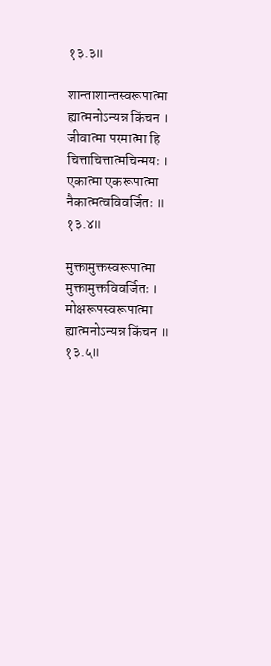१३.३॥

शान्ताशान्तस्वरूपात्मा ह्यात्मनोऽन्यन्न किंचन ।
जीवात्मा परमात्मा हि चित्ताचित्तात्मचिन्मयः ।
एकात्मा एकरूपात्मा नैकात्मत्वविवर्जितः ॥ १३.४॥

मुक्तामुक्तस्वरूपात्मा मुक्तामुक्तविवर्जितः ।
मोक्षरूपस्वरूपात्मा ह्यात्मनोऽन्यन्न किंचन ॥ १३.५॥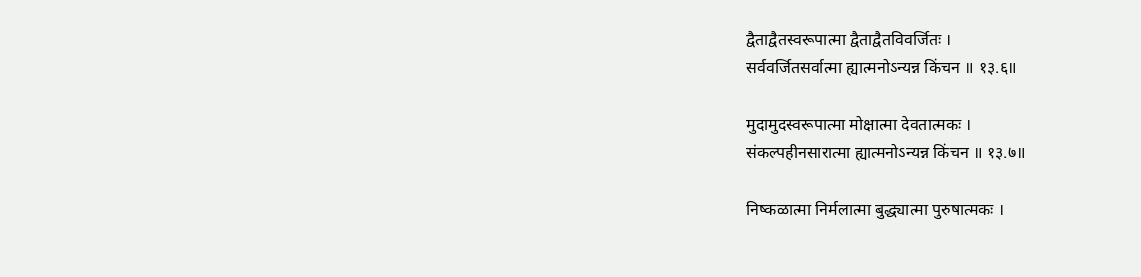द्वैताद्वैतस्वरूपात्मा द्वैताद्वैतविवर्जितः ।
सर्ववर्जितसर्वात्मा ह्यात्मनोऽन्यन्न किंचन ॥ १३.६॥

मुदामुदस्वरूपात्मा मोक्षात्मा देवतात्मकः ।
संकल्पहीनसारात्मा ह्यात्मनोऽन्यन्न किंचन ॥ १३.७॥

निष्कळात्मा निर्मलात्मा बुद्ध्यात्मा पुरुषात्मकः ।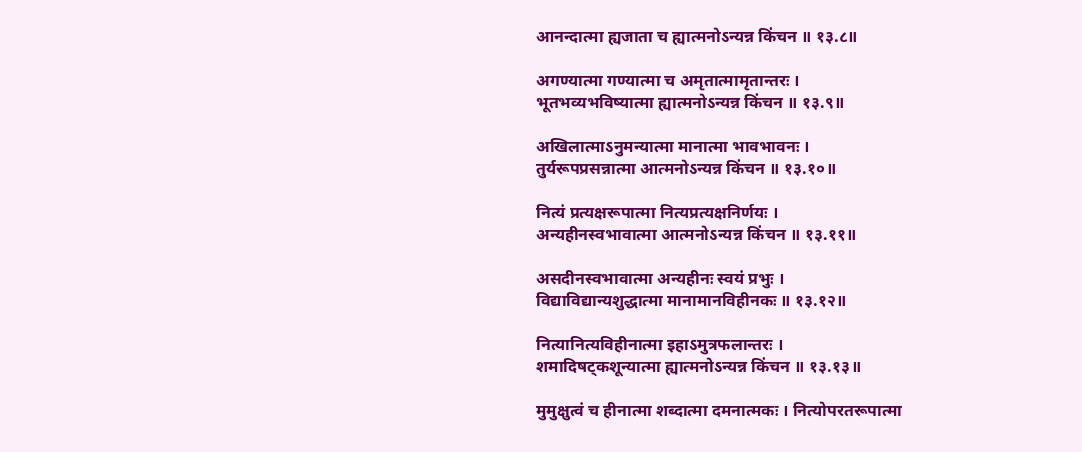आनन्दात्मा ह्यजाता च ह्यात्मनोऽन्यन्न किंचन ॥ १३.८॥

अगण्यात्मा गण्यात्मा च अमृतात्मामृतान्तरः ।
भूतभव्यभविष्यात्मा ह्यात्मनोऽन्यन्न किंचन ॥ १३.९॥

अखिलात्माऽनुमन्यात्मा मानात्मा भावभावनः ।
तुर्यरूपप्रसन्नात्मा आत्मनोऽन्यन्न किंचन ॥ १३.१०॥

नित्यं प्रत्यक्षरूपात्मा नित्यप्रत्यक्षनिर्णयः ।
अन्यहीनस्वभावात्मा आत्मनोऽन्यन्न किंचन ॥ १३.११॥

असदीनस्वभावात्मा अन्यहीनः स्वयं प्रभुः ।
विद्याविद्यान्यशुद्धात्मा मानामानविहीनकः ॥ १३.१२॥

नित्यानित्यविहीनात्मा इहाऽमुत्रफलान्तरः ।
शमादिषट्कशून्यात्मा ह्यात्मनोऽन्यन्न किंचन ॥ १३.१३॥

मुमुक्षुत्वं च हीनात्मा शब्दात्मा दमनात्मकः । नित्योपरतरूपात्मा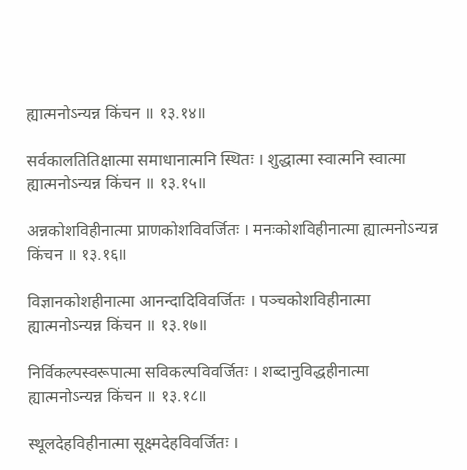ह्यात्मनोऽन्यन्न किंचन ॥ १३.१४॥

सर्वकालतितिक्षात्मा समाधानात्मनि स्थितः । शुद्धात्मा स्वात्मनि स्वात्मा ह्यात्मनोऽन्यन्न किंचन ॥ १३.१५॥

अन्नकोशविहीनात्मा प्राणकोशविवर्जितः । मनःकोशविहीनात्मा ह्यात्मनोऽन्यन्न किंचन ॥ १३.१६॥

विज्ञानकोशहीनात्मा आनन्दादिविवर्जितः । पञ्चकोशविहीनात्मा ह्यात्मनोऽन्यन्न किंचन ॥ १३.१७॥

निर्विकल्पस्वरूपात्मा सविकल्पविवर्जितः । शब्दानुविद्धहीनात्मा ह्यात्मनोऽन्यन्न किंचन ॥ १३.१८॥

स्थूलदेहविहीनात्मा सूक्ष्मदेहविवर्जितः ।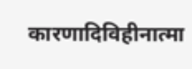कारणादिविहीनात्मा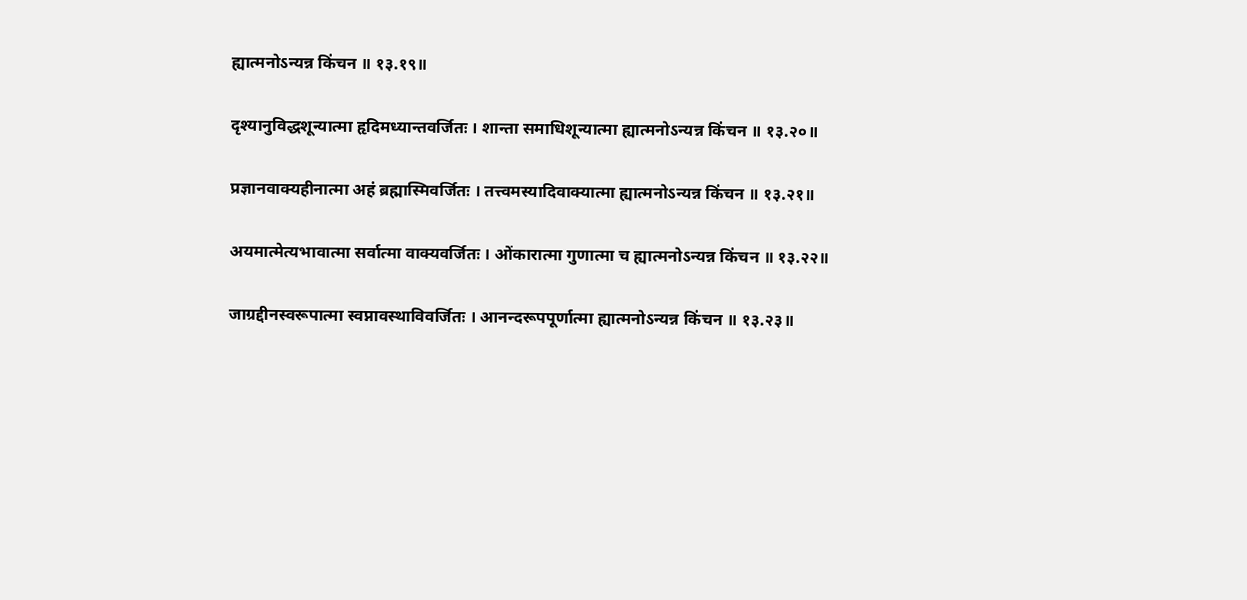ह्यात्मनोऽन्यन्न किंचन ॥ १३.१९॥

दृश्यानुविद्धशून्यात्मा हृदिमध्यान्तवर्जितः । शान्ता समाधिशून्यात्मा ह्यात्मनोऽन्यन्न किंचन ॥ १३.२०॥

प्रज्ञानवाक्यहीनात्मा अहं ब्रह्मास्मिवर्जितः । तत्त्वमस्यादिवाक्यात्मा ह्यात्मनोऽन्यन्न किंचन ॥ १३.२१॥

अयमात्मेत्यभावात्मा सर्वात्मा वाक्यवर्जितः । ओंकारात्मा गुणात्मा च ह्यात्मनोऽन्यन्न किंचन ॥ १३.२२॥

जाग्रद्दीनस्वरूपात्मा स्वप्नावस्थाविवर्जितः । आनन्दरूपपूर्णात्मा ह्यात्मनोऽन्यन्न किंचन ॥ १३.२३॥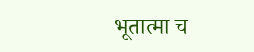भूतात्मा च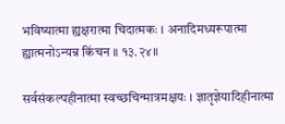भविष्यात्मा ह्यक्षरात्मा चिदात्मकः । अनादिमध्यरूपात्मा ह्यात्मनोऽन्यन्न किंचन ॥ १३.२४॥

सर्वसंकल्पहीनात्मा स्वच्छचिन्मात्रमक्षयः । ज्ञातृज्ञेयादिहीनात्मा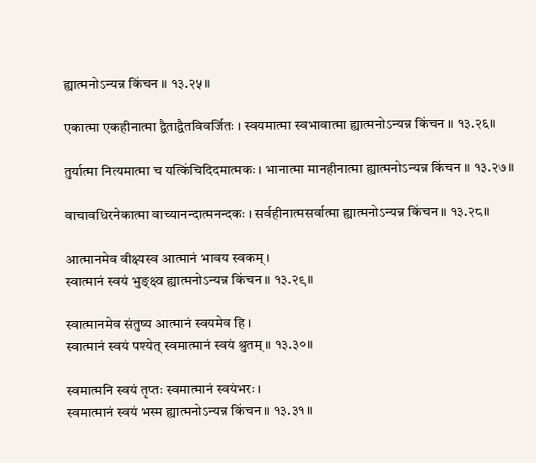ह्यात्मनोऽन्यन्न किंचन ॥ १३.२५॥

एकात्मा एकहीनात्मा द्वैताद्वैतविवर्जितः । स्वयमात्मा स्वभावात्मा ह्यात्मनोऽन्यन्न किंचन ॥ १३.२६॥

तुर्यात्मा नित्यमात्मा च यत्किंचिदिदमात्मकः । भानात्मा मानहीनात्मा ह्यात्मनोऽन्यन्न किंचन ॥ १३.२७॥

वाचावधिरनेकात्मा वाच्यानन्दात्मनन्दकः । सर्वहीनात्मसर्वात्मा ह्यात्मनोऽन्यन्न किंचन ॥ १३.२८॥

आत्मानमेव वीक्ष्यस्व आत्मानं भावय स्वकम् ।
स्वात्मानं स्वयं भुङ्क्ष्व ह्यात्मनोऽन्यन्न किंचन ॥ १३.२९॥

स्वात्मानमेव संतुष्य आत्मानं स्वयमेव हि ।
स्वात्मानं स्वयं पश्येत् स्वमात्मानं स्वयं श्रुतम् ॥ १३.३०॥

स्वमात्मनि स्वयं तृप्तः स्वमात्मानं स्वयंभरः ।
स्वमात्मानं स्वयं भस्म ह्यात्मनोऽन्यन्न किंचन ॥ १३.३१॥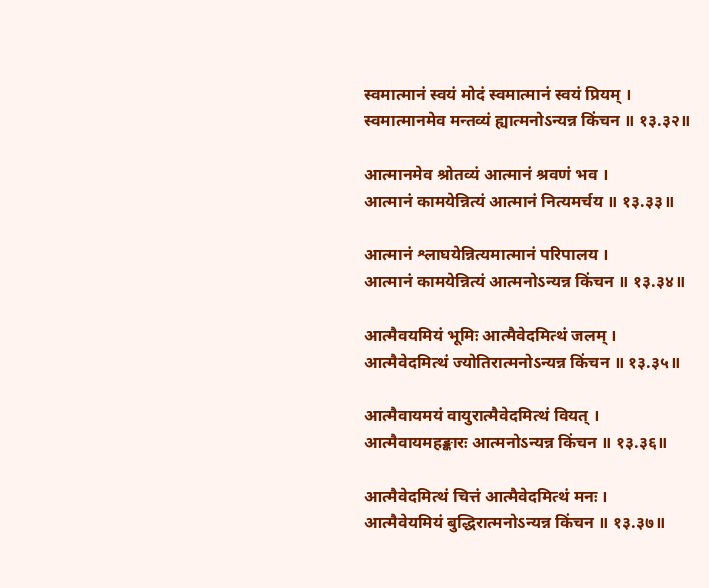स्वमात्मानं स्वयं मोदं स्वमात्मानं स्वयं प्रियम् ।
स्वमात्मानमेव मन्तव्यं ह्यात्मनोऽन्यन्न किंचन ॥ १३.३२॥

आत्मानमेव श्रोतव्यं आत्मानं श्रवणं भव ।
आत्मानं कामयेन्नित्यं आत्मानं नित्यमर्चय ॥ १३.३३॥

आत्मानं श्लाघयेन्नित्यमात्मानं परिपालय ।
आत्मानं कामयेन्नित्यं आत्मनोऽन्यन्न किंचन ॥ १३.३४॥

आत्मैवयमियं भूमिः आत्मैवेदमित्थं जलम् ।
आत्मैवेदमित्थं ज्योतिरात्मनोऽन्यन्न किंचन ॥ १३.३५॥

आत्मैवायमयं वायुरात्मैवेदमित्थं वियत् ।
आत्मैवायमहङ्कारः आत्मनोऽन्यन्न किंचन ॥ १३.३६॥

आत्मैवेदमित्थं चित्तं आत्मैवेदमित्थं मनः ।
आत्मैवेयमियं बुद्धिरात्मनोऽन्यन्न किंचन ॥ १३.३७॥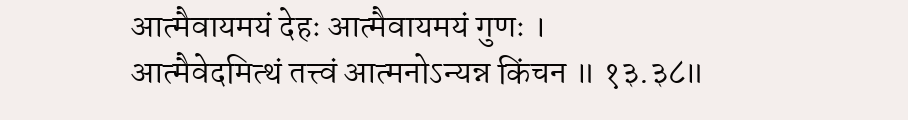आत्मैवायमयं देहः आत्मैवायमयं गुणः ।
आत्मैवेदमित्थं तत्त्वं आत्मनोऽन्यन्न किंचन ॥ १३.३८॥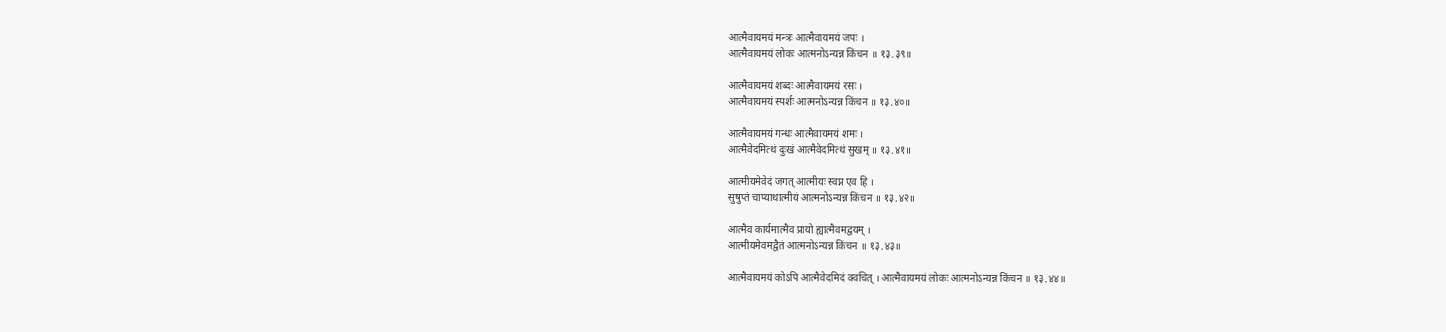आत्मैवायमयं मन्त्रः आत्मैवायमयं जपः ।
आत्मैवायमयं लोकः आत्मनोऽन्यन्न किंचन ॥ १३.३९॥

आत्मैवायमयं शब्दः आत्मैवायमयं रसः ।
आत्मैवायमयं स्पर्शः आत्मनोऽन्यन्न किंचन ॥ १३.४०॥

आत्मैवायमयं गन्धः आत्मैवायमयं शमः ।
आत्मैवेदमित्थं दुःखं आत्मैवेदमित्थं सुखम् ॥ १३.४१॥

आत्मीयमेवेदं जगत् आत्मीयः स्वप्न एव हि ।
सुषुप्तं चाप्याथात्मीयं आत्मनोऽन्यन्न किंचन ॥ १३.४२॥

आत्मैव कार्यमात्मैव प्रायो ह्यात्मैवमद्वयम् ।
आत्मीयमेवमद्वैतं आत्मनोऽन्यन्न किंचन ॥ १३.४३॥

आत्मैवायमयं कोऽपि आत्मैवेदमिदं क्वचित् । आत्मैवायमयं लोकः आत्मनोऽन्यन्न किंचन ॥ १३.४४॥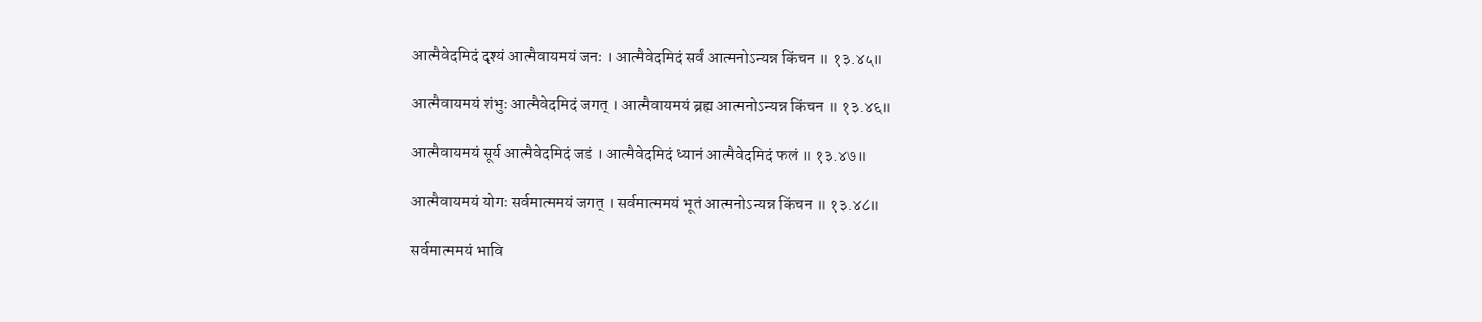आत्मैवेदमिदं दृश्यं आत्मैवायमयं जनः । आत्मैवेदमिदं सर्वं आत्मनोऽन्यन्न किंचन ॥ १३.४५॥

आत्मैवायमयं शंभुः आत्मैवेदमिदं जगत् । आत्मैवायमयं ब्रह्म आत्मनोऽन्यन्न किंचन ॥ १३.४६॥

आत्मैवायमयं सूर्य आत्मैवेदमिदं जडं । आत्मैवेदमिदं ध्यानं आत्मैवेदमिदं फलं ॥ १३.४७॥

आत्मैवायमयं योगः सर्वमात्ममयं जगत् । सर्वमात्ममयं भूतं आत्मनोऽन्यन्न किंचन ॥ १३.४८॥

सर्वमात्ममयं भावि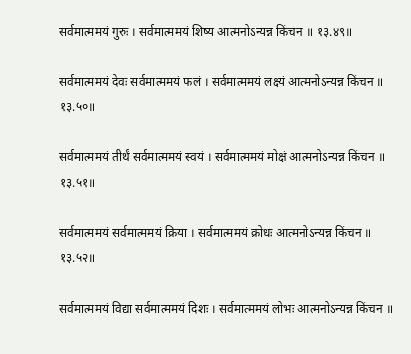सर्वमात्ममयं गुरुः । सर्वमात्ममयं शिष्य आत्मनोऽन्यन्न किंचन ॥ १३.४९॥

सर्वमात्ममयं देवः सर्वमात्ममयं फलं । सर्वमात्ममयं लक्ष्यं आत्मनोऽन्यन्न किंचन ॥ १३.५०॥

सर्वमात्ममयं तीर्थं सर्वमात्ममयं स्वयं । सर्वमात्ममयं मोक्षं आत्मनोऽन्यन्न किंचन ॥ १३.५१॥

सर्वमात्ममयं सर्वमात्ममयं क्रिया । सर्वमात्ममयं क्रोधः आत्मनोऽन्यन्न किंचन ॥ १३.५२॥

सर्वमात्ममयं विद्या सर्वमात्ममयं दिशः । सर्वमात्ममयं लोभः आत्मनोऽन्यन्न किंचन ॥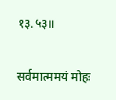१३.५३॥

सर्वमात्ममयं मोहः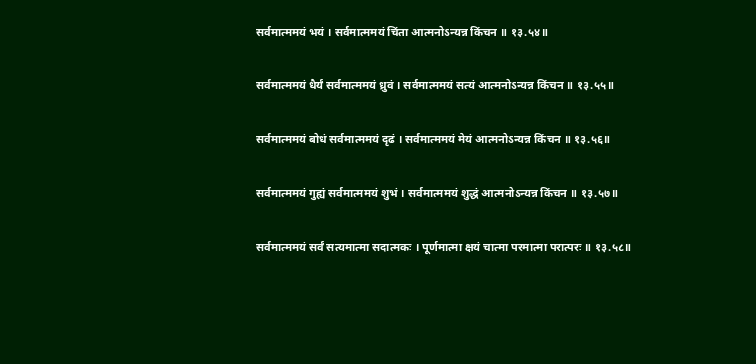सर्वमात्ममयं भयं । सर्वमात्ममयं चिंता आत्मनोऽन्यन्न किंचन ॥ १३.५४॥

सर्वमात्ममयं धैर्यं सर्वमात्ममयं ध्रुवं । सर्वमात्ममयं सत्यं आत्मनोऽन्यन्न किंचन ॥ १३.५५॥

सर्वमात्ममयं बोधं सर्वमात्ममयं दृढं । सर्वमात्ममयं मेयं आत्मनोऽन्यन्न किंचन ॥ १३.५६॥

सर्वमात्ममयं गुह्यं सर्वमात्ममयं शुभं । सर्वमात्ममयं शुद्धं आत्मनोऽन्यन्न किंचन ॥ १३.५७॥

सर्वमात्ममयं सर्वं सत्यमात्मा सदात्मकः । पूर्णमात्मा क्षयं चात्मा परमात्मा परात्परः ॥ १३.५८॥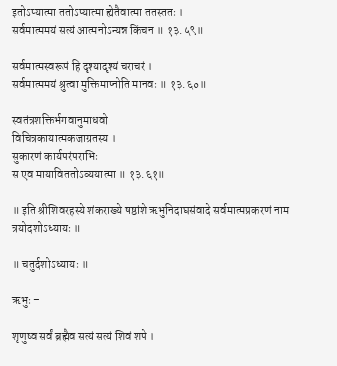इतोऽप्यात्मा ततोऽप्यात्मा ह्येतैवात्मा ततस्ततः ।
सर्वमात्ममयं सत्यं आत्मनोऽन्यन्न किंचन ॥ १३.५९॥

सर्वमात्मस्वरूपं हि दृश्यादृश्यं चराचरं ।
सर्वमात्ममयं श्रुत्वा मुक्तिमाप्नोति मानवः ॥ १३.६०॥

स्वतंत्रशक्तिर्भगवानुमाधवो
विचित्रकायात्मकजाग्रतस्य ।
सुकारणं कार्यपरंपराभिः
स एव मायाविततोऽव्ययात्मा ॥ १३.६१॥

॥ इति श्रीशिवरहस्ये शंकराख्ये षष्ठांशे ऋभुनिदाघसंवादे सर्वमात्मप्रकरणं नाम त्रयोदशोऽध्यायः ॥

॥ चतुर्दशोऽध्यायः ॥

ऋभुः –

शृणुष्व सर्वं ब्रह्मैव सत्यं सत्यं शिवं शपे ।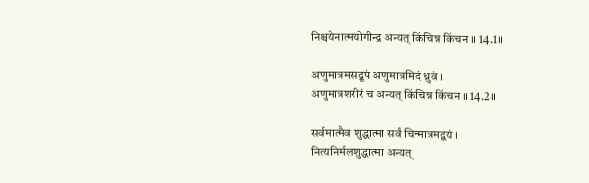निश्चयेनात्मयोगीन्द्र अन्यत् किंचिन्न किंचन ॥ 14.1॥

अणुमात्रमसद्रूपं अणुमात्रमिदं ध्रुवं ।
अणुमात्रशरीरं च अन्यत् किंचिन्न किंचन ॥ 14.2॥

सर्वमात्मैव शुद्धात्मा सर्वं चिन्मात्रमद्वयं ।
नित्यनिर्मलशुद्धात्मा अन्यत्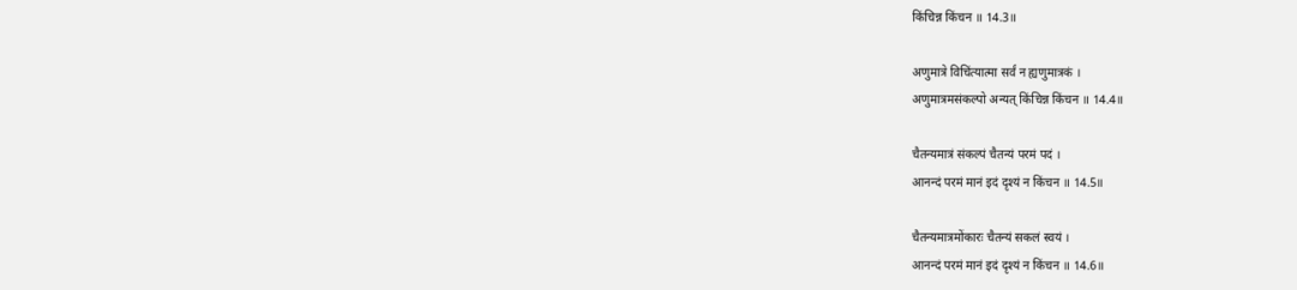किंचिन्न किंचन ॥ 14.3॥

अणुमात्रे विचिंत्यात्मा सर्वं न ह्यणुमात्रकं ।
अणुमात्रमसंकल्पो अन्यत् किंचिन्न किंचन ॥ 14.4॥

चैतन्यमात्रं संकल्पं चैतन्यं परमं पदं ।
आनन्दं परमं मानं इदं दृश्यं न किंचन ॥ 14.5॥

चैतन्यमात्रमोंकारः चैतन्यं सकलं स्वयं ।
आनन्दं परमं मानं इदं दृश्यं न किंचन ॥ 14.6॥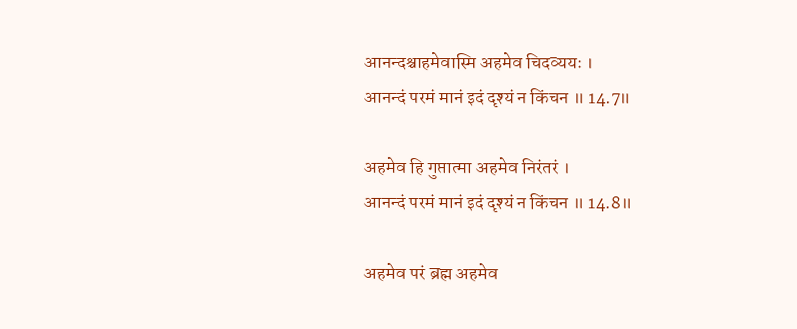आनन्दश्चाहमेवास्मि अहमेव चिदव्ययः ।
आनन्दं परमं मानं इदं दृश्यं न किंचन ॥ 14.7॥

अहमेव हि गुप्तात्मा अहमेव निरंतरं ।
आनन्दं परमं मानं इदं दृश्यं न किंचन ॥ 14.8॥

अहमेव परं ब्रह्म अहमेव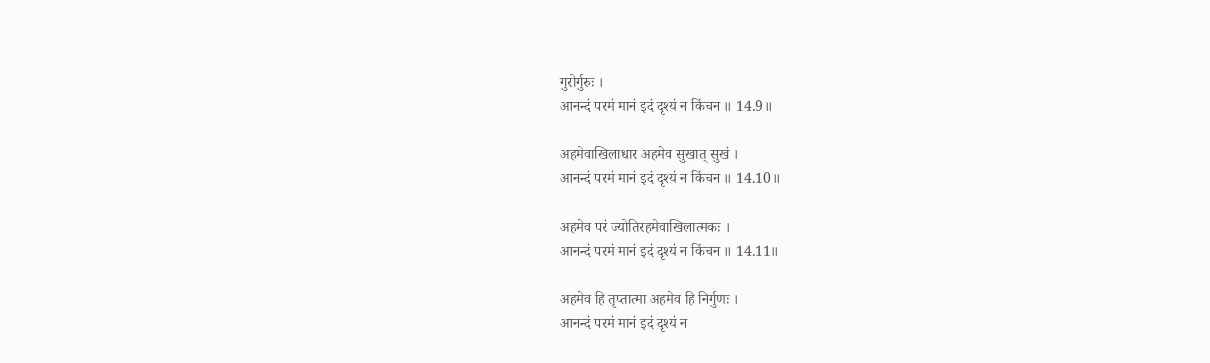गुरोर्गुरुः ।
आनन्दं परमं मानं इदं दृश्यं न किंचन ॥ 14.9॥

अहमेवाखिलाधार अहमेव सुखात् सुखं ।
आनन्दं परमं मानं इदं दृश्यं न किंचन ॥ 14.10॥

अहमेव परं ज्योतिरहमेवाखिलात्मकः ।
आनन्दं परमं मानं इदं दृश्यं न किंचन ॥ 14.11॥

अहमेव हि तृप्तात्मा अहमेव हि निर्गुणः ।
आनन्दं परमं मानं इदं दृश्यं न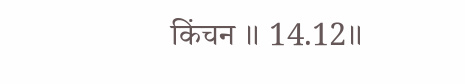किंचन ॥ 14.12॥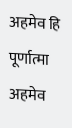अहमेव हि पूर्णात्मा अहमेव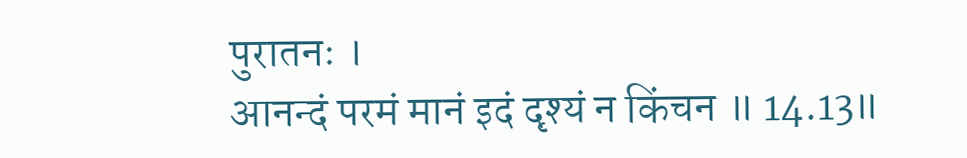पुरातनः ।
आनन्दं परमं मानं इदं दृश्यं न किंचन ॥ 14.13॥